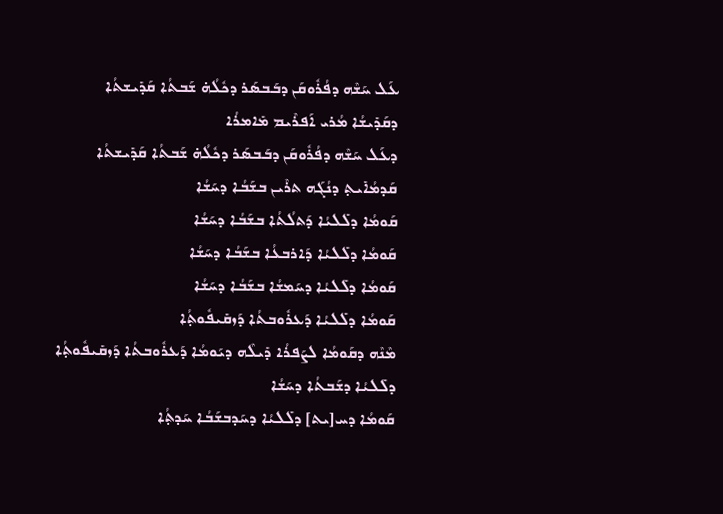ܥܰܠ ܚܰܫܶܗ ܕܦܳܪܽܘܩܰܢ ܕܒܰܒܣܰܪ ܕܟܽܠܳܗ̇ ܫܰܒܬܳܐ ܩܰܕܺܝܫܬܳܐ
ܕܩܰܕܺܝܫܳܐ ܡܳܪܝ ܐܰܦܪܶܝܡ ܡܺܐܡܪܳܐ
ܕܥܰܠ ܚܰܫܶܗ ܕܦܳܪܽܘܩܰܢ ܕܒܰܒܣܰܪ ܕܟܽܠܳܗ̇ ܫܰܒܬܳܐ ܩܰܕܺܝܫܬܳܐ
ܩܰܕܡܳܐܺܝܬ݂ ܕܢܳܓܰܗ ܬܪܶܝܢ ܒܫܰܒܳܐ ܕܚܰܫܳܐ
ܩܰܘܡܳܐ ܕܠܺܠܝܳܐ ܕܰܬܠܳܬܳܐ ܒܫܰܒܳܐ ܕܚܰܫܳܐ
ܩܰܘܡܳܐ ܕܠܺܠܝܳܐ ܕܰܐܪܒܥܳܐ ܒܫܰܒܳܐ ܕܚܰܫܳܐ
ܩܰܘܡܳܐ ܕܠܺܠܝܳܐ ܕܚܰܡܫܳܐ ܒܫܰܒܳܐ ܕܚܰܫܳܐ
ܩܰܘܡܳܐ ܕܠܺܠܝܳܐ ܕܰܥܪܽܘܒܬܳܐ ܕܰܙܩܺܝܦܽܘܬ݂ܳܐ
ܡܶܢܶܗ ܕܩܰܘܡܳܐ ܠܨܰܦܪܳܐ ܕܺܝܠܶܗ ܕܝܰܘܡܳܐ ܕܰܥܪܽܘܒܬܳܐ ܕܰܙܩܺܝܦܽܘܬ݂ܳܐ
ܕܠܺܠܝܳܐ ܕܫܰܒܬܳܐ ܕܚܰܫܳܐ
ܩܰܘܡܳܐ ܕܚ[ܝܬ] ܕܠܺܠܝܳܐ ܕܚܰܕܒܫܰܒܳܐ ܚܰܕܬ݂ܳܐ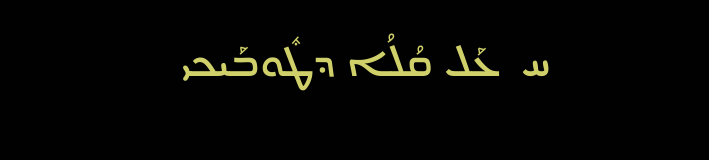ܚ  ܥܰܠ ܩܳܠܳܐ ܕܛܽܘܒܰܝܟܝ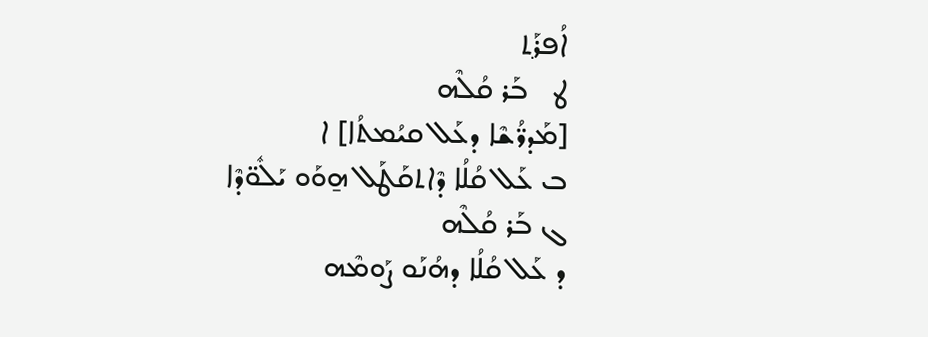ܐܳܦܪܰܬ݂
ܛ   ܒܰܪ ܩܳܠܶܗ
[ܡܰܕܪ̈ܳܫܶܐ ܕܥܰܠ ܩܝܳܡܬܳܐ] ܐ
ܒ ܥܰܠ ܩܳܠܳܐ ܕܶܐܬܩܰܛܰܠ ܗ̱ܘܰܘ ܝܰܠܽܘ̈ܕܶܐ
ܓ ܒܰܪ ܩܳܠܶܗ
ܕ ܥܰܠ ܩܳܠܳܐ ܕܗܳܢܰܘ ܨܰܘܡܶܗ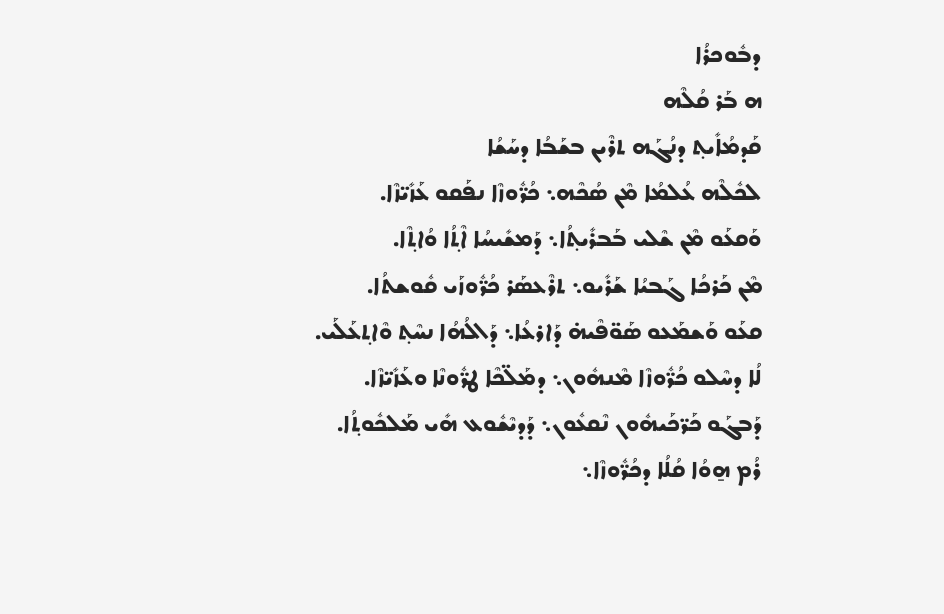ܕܒܽܘܟܪܳܐ
ܗ ܒܰܪ ܩܳܠܶܗ
ܩܰܕܡܳܐܺܝܬ݂ ܕܢܳܓܰܗ ܬܪܶܝܢ ܒܫܰܒܳܐ ܕܚܰܫܳܐ
ܠܟܽܠܶܗ ܥܳܠܡܳܐ ܡܶܢ ܣܳܟܶܗ܆ ܟܳܪ̈ܽܘܙܶܐ ܢܦܰܩܘ ܥܰܙܺܝ̈ܙܶܐ.
ܘܰܩܥܰܘ ܡܶܢ ܫܶܠܝ ܒܰܒܪܺܝܬ݂ܳܐ܆ ܕܰܡܫܺܝܚܳܐ ܐܶܬ݂ܳܐ ܘܳܐܬ݂ܶܐ.
ܡܶܢ ܟܰܪܟܳܐ ܓܰܒܝܳܐ ܫܰܪܺܝܘ܆ ܬܪܶܥܣܰܪ ܟܳܪ̈ܽܘܙܰܝ ܩܽܘܫܬܳܐ.
ܩܥܰܘ ܘܰܫܡܰܥܘ ܣܰܘ̈ܦܶܝܗ̇ ܕܰܐܪܥܳܐ܆ ܕܰܐܠܳܗܳܐ ܢܚܶܬ݂ ܘܶܐܬ݂ܥܰܠܰܝ.
ܠܳܐ ܕܚܶܠܘ ܟܳܪ̈ܽܘܙܶܐ ܡܶܢܗܽܘܢ܆ ܕܡܰܠ̈ܟܶܐ ܛܪ̈ܽܘܢܶܐ ܘܥܰܙܺܝ̈ܙܶܐ.
ܕܰܒܓܰܘ ܟܰܪ̈ܟܰܝܗܽܘܢ ܢܶܩܥܽܘܢ܆ ܕܰܕܝܶܫܽܘܥ ܗܺܝ ܡܰܠܟܽܘܬ݂ܳܐ.
ܪܳܡ ܗ̱ܘܳܐ ܩܳܠܳܐ ܕܟܳܪ̈ܽܘܙܶܐ܆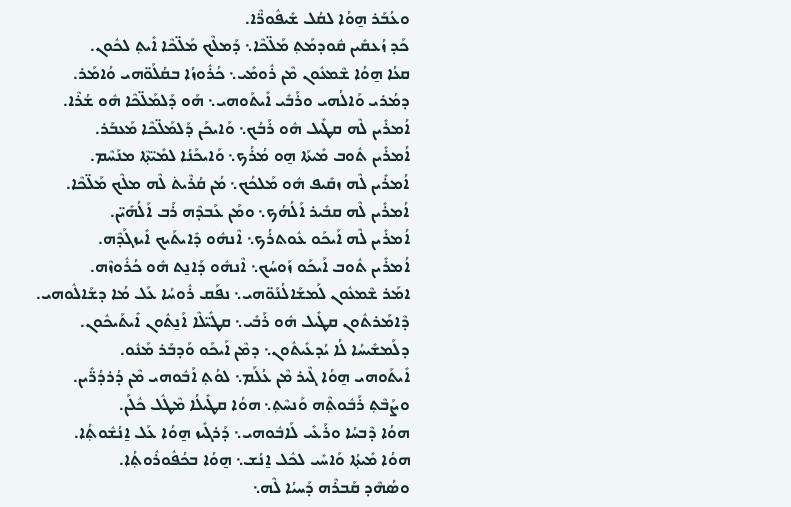ܘܥܳܒܰܪ ܗ̱ܘܳܐ ܠܩܳܠ ܫܺܝܦܽܘܪ̈ܶܐ.
ܟܰܕ ܙܳܥܩܺܝܢ ܩܽܘܕܡܰܬ݂ ܡܰܠ̈ܟܶܐ܆ ܕܰܡܠܶܟ ܡܰܠ̈ܟܶܐ ܐܺܝܬ݂ ܠܟܽܘܢ.
ܩܥܳܐ ܗ̱ܘܳܐ ܫܶܡܥܽܘܢ ܡܶܢ ܪܽܘܡܺܝ܆ ܟܳܪܽܘܙܳܐ ܒܩܳܠܰܘ̈ܗܝ ܘܳܐܡܰܪ.
ܕܡܳܪܝ ܘܰܐܠܳܗܝ ܘܪܰܒܺܝ ܐܺܝܬܰܘܗܝ܆ ܗܰܘ ܕܰܠܡܰܠ̈ܟܶܐ ܗܽܘ ܫܳܪܶܐ.
ܐܳܡܪܺܝܢ ܠܶܗ ܩܛܺܝܠ ܗܽܘ ܪܰܒܳܟ܆ ܘܰܐܝܟܰܢ ܕܰܠܡܰܠ̈ܟܶܐ ܡܰܥܒܰܪ.
ܐܳܡܪܺܝܢ ܬܽܘܒ ܡܺܝܬܰܐ ܗ̱ܘ ܡܳܪܳܟ܆ ܘܰܐܝܟܰܢܳܐ ܠܡܺܝ̈ܬ݂ܶܐ ܡܢܰܚܶܡ.
ܐܳܡܪܺܝܢ ܠܶܗ ܙܩܺܝܦ ܗܽܘ ܡܰܠܟܳܟ܆ ܡܳܢ ܩܳܪܶܝܬ݁ ܠܶܗ ܡܠܶܟ ܡܰܠ̈ܟܶܐ.
ܐܳܡܪܺܝܢ ܠܶܗ ܩܒܺܝܪ ܐܰܠܳܗܳܟ܆ ܘܡܰܢ ܥܰܒܕܶܗ ܪܰܒ ܐܰܠܳܗܺܝ̈ܢ.
ܐܳܡܪܺܝܢ ܠܶܗ ܐܰܝܟܰܘ ܥܽܘܬܪܳܟ܆ ܐܶܢܗܽܘ ܕܺܐܝܬܰܝܟ ܐܺܝܙܓܰܕܶܗ.
ܐܳܡܪܺܝܢ ܬܽܘܒ ܐܰܝܟܰܘ ܙܰܘܚܳܟ܆ ܐܶܢܗܽܘ ܕܰܐܢ̱ܬ ܗܽܘ ܟܳܪܽܘܙܶܗ.
ܐܡܰܪ ܫܶܡܥܽܘܢ ܠܰܡܫܰܐܠܳܢܰܘ̈ܗܝ܆ ܢܦܰܩ ܪܽܘܚܳܐ ܥܰܠ ܡܳܐ ܕܫܰܐܠܽܘܗܝ.
ܕܶܐܡܰܪܬܽܘܢ ܩܛܺܝܠ ܗܽܘ ܪܰܒܺܝ܆ ܩܛܺܝ̈ܠܶܐ ܐܰܢ̱ܬܽܘܢ ܐܺܝܬܰܝܟܽܘܢ.
ܕܠܰܡܫܺܝܚܳܐ ܠܳܐ ܝܳܕܥܺܝܬܽܘܢ܆ ܕܡܶܢ ܐܰܝܟܰܘ ܘܰܕܒܰܪ ܡܰܢܽܘ.
ܐܺܝܬܰܘܗܝ ܗ̱ܘܳܐ ܓܶܝܪ ܡܶܢ ܥܳܠܰܡ܆ ܠܘܳܬ݂ ܐܰܒܽܘܗܝ ܡܶܢ ܕܳܪܕܳܪ̈ܺܝܢ.
ܘܨܰܒܶܬ݂ ܪܰܒܽܘܬ݂ܶܗ ܘܰܢܚܶܬ݂܆ ܗܘܳܐ ܩܛܺܝܠܳܐ ܡܶܛܽܠ ܟܽܠܰܢ.
ܗܘܳܐ ܕܶܒܚܳܐ ܘܪܰܥܺܝ ܠܰܐܒܽܘܗܝ܆ ܕܰܪܓܺܝܙ ܗ̱ܘܳܐ ܥܰܠ ܐ̱ܢܳܫܽܘܬ݂ܳܐ.
ܗܘܳܐ ܡܺܝܬ݂ܳܐ ܘܰܐܚܺܝ ܠܟܽܠ ܐ̱ܢܳܫ܆ ܗ̱ܘܳܐ ܒܟܳܦܽܘܪܽܘܬ݂ܳܐ.
ܘܣܳܗܶܕ ܩܰܒܪܶܗ ܕܰܚܝܳܐ ܠܶܗ܆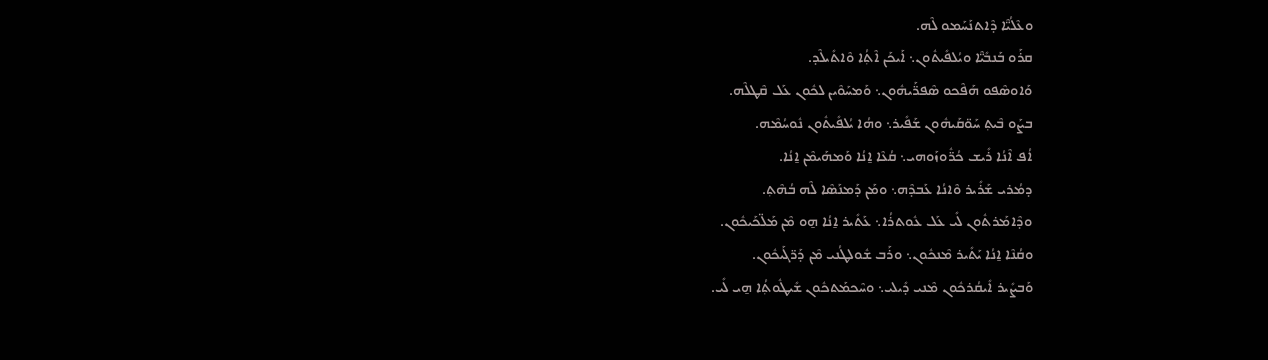ܘܥܶܠܳܝ̈ܶܐ ܕܶܐܬܢܰܚܰܡܘ ܠܶܗ.
ܩܪܰܘ ܒܰܢܒܺܝ̈ܶܐ ܘܝܳܠܦܺܝܬܽܘܢ܆ ܐܰܝܟܰܢ ܐܶܬ݂ܳܐ ܘܶܐܬܺܝܠܶܕ.
ܘܰܐܘܣܶܦܘ ܗܰܦܶܟܘ ܣܶܦܪ̈ܰܝܗܽܘܢ܆ ܘܰܡܚܰܘܶܝܢ ܠܟܽܘܢ ܥܰܠ ܩܶܛܠܶܗ.
ܒܨܰܘ ܒܶܝܬ݂ ܚܰܘ̈ܩܰܝܗܽܘܢ ܫܰܦܺܝܪ܆ ܘܗܳܐ ܝܳܠܦܺܝܬܽܘܢ ܢܽܘܚܳܡܶܗ.
ܐܳܦ ܐܶܢܳܐ ܪܺܝܫ ܟܳܪ̈ܽܘܙܰܘܗܝ܆ ܩܳܥܶܐ ܐ̱ܢܳܐ ܘܰܡܗܰܝܡܶܢ ܐ̱ܢܳܐ.
ܕܡܳܪܝ ܫܰܪܺܝܪ ܘܶܐܢܳܐ ܥܰܒܕܶܗ܆ ܘܡܰܢ ܕܰܡܢܰܣܶܐ ܠܶܗ ܒܳܗܶܬ݂.
ܘܕܶܐܡܰܪܬܽܘܢ ܠܺܝ ܥܰܠ ܥܽܘܬܪܳܐ܆ ܥܰܬܺܝܪ ܐ̱ܢܳܐ ܗ̱ܘ ܡܶܢ ܡܰܠ̈ܟܰܝܟܽܘܢ.
ܘܩܳܢܶܐ ܐ̱ܢܳܐ ܝܰܬܺܝܪ ܡܶܢܟܽܘܢ܆ ܘܪܰܒ ܫܽܘܠܛܳܢܝ ܡܶܢ ܕܰܪ̈ܓܰܝܟܽܘܢ.
ܘܰܒܨܺܝܪ ܐܺܝܩܳܪܟܽܘܢ ܡܶܢܝ ܕܺܝܠܝ܆ ܘܚܶܟܡܰܬܟܽܘܢ ܫܺܝܛܽܘܬ݂ܳܐ ܗ̱ܝ ܠܺܝ.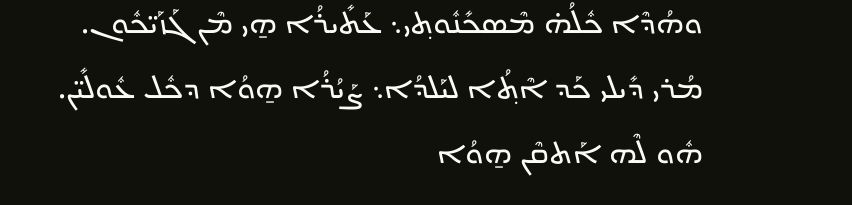ܘܗܳܕܶܐ ܟܽܠܳܗ̇ ܡܶܣܟܺܢܽܘܬ݂ܝ܆ ܥܰܬܺܝܪܳܐ ܗ̱ܝ ܡܶܢ ܓܰܙܰܝ̈ܟܽܘܢ.
ܡܳܪܝ ܕܺܝܠܝ ܟܰܕ ܐܶܬ݂ܳܐ ܠܝܰܠܕܳܐ܆ ܨܰܝܳܪܳܐ ܗ̱ܘܳܐ ܕܟܽܠ ܥܽܘܠܺܝ̈ܢ.
ܗܽܘ ܠܶܗ ܐܰܬܩܶܢ ܗ̱ܘܳܐ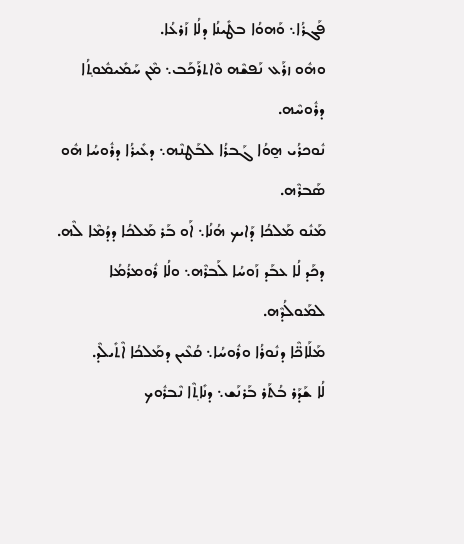ܦܰܓܪܳܐ܆ ܘܰܗܘܳܐ ܒܛܺܝܢܳܐ ܕܠܳܐ ܙܰܪܥܳܐ.
ܘܗܽܘ ܙܪܰܥ ܢܰܦܫܶܗ ܘܶܐܬܪܰܟܰܒ܆ ܡܶܢ ܚܰܡܺܝܡܽܘܬ݂ܳܐ ܕܪܽܘܚܶܗ.
ܢܽܘܟܪܳܝ ܗ̱ܘܳܐ ܓܰܒܪܳܐ ܠܒܰܛܢܶܗ܆ ܕܥܺܝܪܳܐ ܕܪܽܘܚܳܐ ܗܽܘ ܣܰܒܪܶܗ.
ܡܰܢܽܘ ܡܰܠܟܳܐ ܕܰܐܝܟ ܗܳܢܳܐ܆ ܐܰܘ ܒܰܪ ܡܰܠܟܳܐ ܕܕܳܡܶܐ ܠܶܗ.
ܕܟܰܕ ܠܳܐ ܥܒܰܕ ܙܰܘܚܳܐ ܠܰܒܪܶܗ܆ ܘܠܳܐ ܪܽܘܡܪܳܡܳܐ ܠܡܰܘܠܳܕܶܗ.
ܡܰܠܰܐܟ̈ܶܐ ܕܢܽܘܪܳܐ ܘܪܽܘܚܳܐ܆ ܩܳܥܶܝܢ ܕܡܰܠܟܳܐ ܐܶܬܺܝܠܶܕ.
ܠܳܐ ܫܰܕܰܪ ܒܳܬܰܪ ܒܰܪܢܰܫ܆ ܕܢܺܐܬ݂ܶܐ ܢܶܒܪܽܘܟ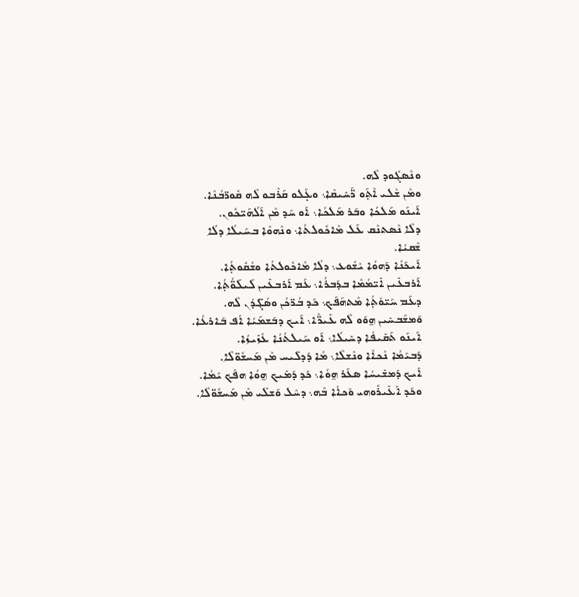ܘܢܶܣܓܽܘܕ ܠܶܗ.
ܘܡܶܢ ܫܶܠܝ ܐܶܬ݂ܰܘ ܪ̈ܰܚܺܝܩܶܐ܆ ܘܥ̣ܰܠܘ ܩܰܪܶܒܘ ܠܶܗ ܩܽܘܪ̈ܒܳܢܶܐ.
ܐܰܝܢܰܘ ܡܰܠܟܳܐ ܘܒܰܪ ܡܰܠܟܳܐ܆ ܐܰܘ ܚܰܕ ܡܶܢ ܐܰܠܳܗܰܝ̈ܟܽܘܢ.
ܕܠܶܐ ܢܶܣܬܢܶܩ ܥܰܠ ܡܶܐܟܽܘܠܬܳܐ܆ ܘܢܶܗܘܶܐ ܒܚܰܝܠܳܐ ܕܠܳܐ ܫܶܩܝܳܐ.
ܐܰܝܟܰܢܳܐ ܕܰܗܘܳܐ ܝܶܫܽܘܥ܆ ܕܠܳܐ ܡܶܐܟܽܘܠܬܳܐ ܘܫܳܩܽܘܬ݂ܳܐ.
ܐܰܪܒܥܺܝܢ ܐܺܝ̈ܡܳܡܶܐ ܒܕܰܒܪܳܐ܆ ܥܰܡ ܐܰܪܒܥܺܝܢ ܠܰܝܠܰܘ̈ܳܬ݂ܳܐ.
ܕܥܰܡ ܚܰܝ̈ܘܳܬ݂ܳܐ ܡܶܬܗܰܦܰܟ܆ ܟܰܕ ܒܳܪ̈ܟܳܢ ܘܣܳܓ̈ܕܳܢ ܠܶܗ.
ܘܰܡܫܰܒܚܺܝܢ ܗ̱ܘܰܘ ܠܶܗ ܥܺܝܪ̈ܶܐ܆ ܐܰܝܟ ܕܒܰܫܡܰܝܳܐ ܐܳܦ ܒܰܐܪܥܳܐ.
ܐܰܝܢܰܘ ܬܰܩܺܝܦܳܐ ܕܚܺܝܠܳܐ܆ ܐܰܘ ܚܰܝܠܬܳܢܳܐ ܥܰܙܺܝܙܳܐ.
ܕܰܒܝܰܡܳܐ ܢܶܟܐܶܐ ܘܢܶܫܠܶܐ܆ ܡܳܐ ܕܰܕܠܺܝܚ ܡܶܢ ܡܰܚܫܽܘ̈ܠܶܐ.
ܐܰܝܟ ܕܰܡܫܺܝܚܳܐ ܣܥܰܪ ܗ̱ܘܳܐ܆ ܟܰܕ ܕܰܡܺܝܟ ܗ̱ܘܳܐ ܗܦܰܟ ܝܰܡܳܐ.
ܘܟܰܕ ܐܰܥܺܝܪܽܘܗܝ ܘܰܟܐܳܐ ܒܶܗ܆ ܕܚܶܠ ܘܰܫܠܺܝ ܡܶܢ ܡܰܚܫܽܘ̈ܠܶܐ.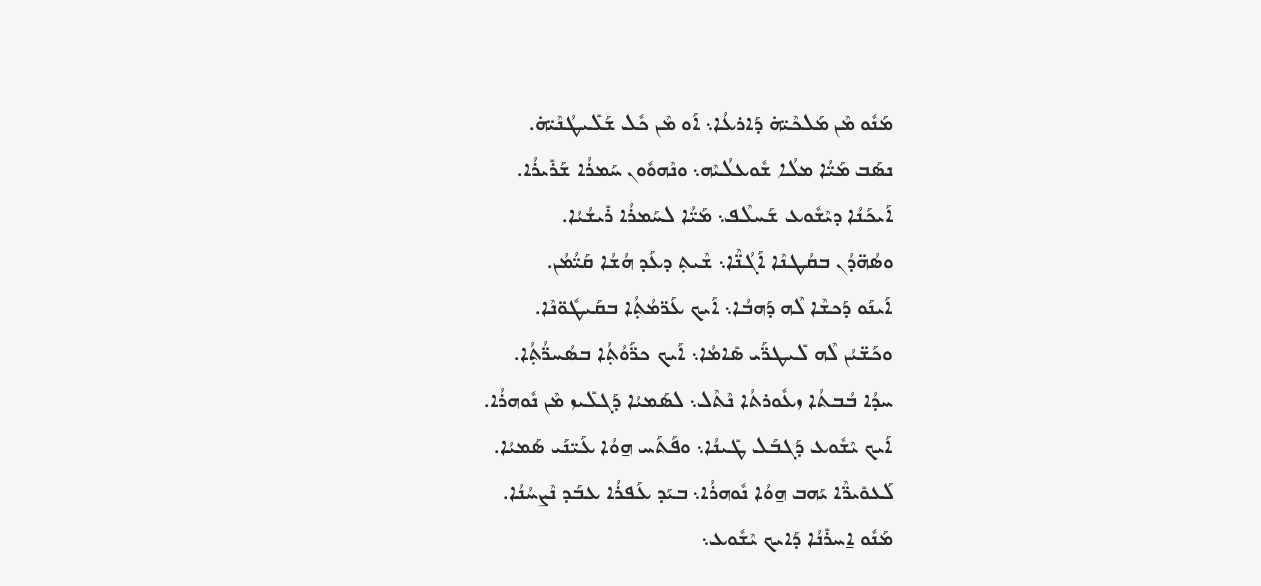ܡܰܢܽܘ ܡܶܢ ܡܰܠܟܶܝ̈ܗ̇ ܕܰܐܪܥܳܐ܆ ܐܰܘ ܡܶܢ ܟܽܠ ܫܰܠܺܝܛܳܢܶܝ̈ܗ̇.
ܢܣܰܒ ܡܰܝ̈ܳܐ ܡܠܳܐ ܫܽܘܥܠܳܝܶܗ܆ ܘܢܶܗܘܽܘܢ ܚܰܡܪܳܐ ܫܰܪܺܝܪܳܐ.
ܐܰܝܟܰܢܳܐ ܕܝܶܫܽܘܥ ܫܰܚܠܶܦ܆ ܡܰܝ̈ܳܐ ܠܚܰܡܪܳܐ ܪܺܝܫܳܝܳܐ.
ܘܣܳܗ̈ܕܳܢ ܒܩܳܛܢܶܐ ܐܰܓܳܢ̈ܶܐ܆ ܫܶܝܬ݂ ܕܥܰܕ ܗܳܫܳܐ ܩܰܝ̈ܳܡܳܢ.
ܐܰܝܢܰܘ ܕܰܟܫܶܐ ܠܶܗ ܕܰܗܒܳܐ܆ ܐܰܝܟ ܥܰܪ̈ܡܳܬ݂ܳܐ ܒܩܰܝܛܽܘ̈ܢܶܐ.
ܘܟܰܫ̈ܝܳܢ ܠܶܗ ܠܺܝܛܪ̈ܰܝ ܣܺܐܡܳܐ܆ ܐܰܝܟ ܟܪ̈ܰܘܳܬ݂ܳܐ ܒܣܳܚܪ̈ܳܬ݂ܳܐ.
ܚܕܳܐ ܒܳܒܬܳܐ ܙܥܽܘܪܬܳܐ ܢܶܬܶܠ܆ ܠܣܰܡܝܳܐ ܕܰܓܠܺܝܙ ܡܶܢ ܢܽܘܗܪܳܐ.
ܐܰܝܟ ܝܶܫܽܘܥ ܕܰܓܒܰܠ ܛܺܝܢܳܐ܆ ܘܦܰܬܰܚ ܗ̱ܘܳܐ ܥܰܝ̈ܢܰܝ ܣܰܡܝܳܐ.
ܠܰܥܘܺܝܪ̈ܶܐ ܝܰܗܒ ܗ̱ܘܳܐ ܢܽܘܗܪܳܐ܆ ܒܝܰܕ ܥܰܦܪܳܐ ܥܒܰܕ ܢܶܨܚܳܢܳܐ.
ܡܰܢܽܘ ܐ̱ܚܪܺܢܳܐ ܕܰܐܝܟ ܝܶܫܽܘܥ܆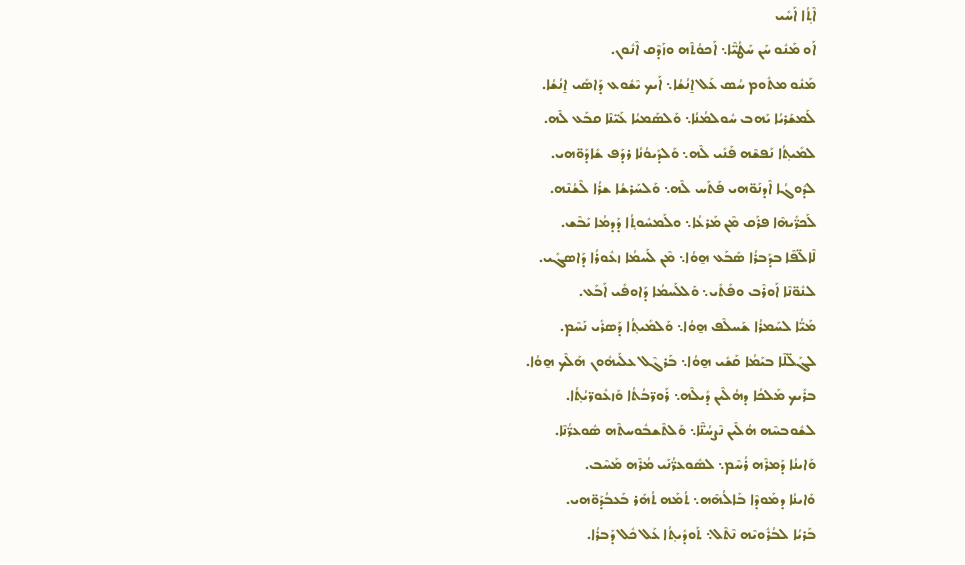ܐܶܬ݂ܳܐ ܐܰܚܺܝ
ܐܰܘ ܡܰܢܽܘ ܚܰܢ ܚܰܛܳܝ̈ܶܐ܆ ܐܰܟܘܳܬܶܗ ܘܙܰܕܶܩ ܐܶܢܽܘܢ.
ܡܰܢܽܘ ܡܬܽܘܡ ܚܳܣ ܥܰܠ ܐ̱ܢܳܫܳܐ܆ ܐܰܝܟ ܝܶܫܽܘܥ ܕܰܐܣܺܝ ܐ̱ܢܳܫܳܐ.
ܠܰܡܫܰܪܝܳܐ ܝܰܗܒ ܚܽܘܠܡܳܢܳܐ܆ ܘܰܠܣܰܡܝܳܐ ܥܰܝ̈ܢܶܐ ܩܒܰܥ ܠܶܗ.
ܠܡܺܝܬ݂ܳܐ ܢܰܦܫܶܗ ܦܰܢܺܝ ܠܶܗ܆ ܘܰܠܕܰܝܘܳܢܳܐ ܪܕܰܦ ܫܺܐܕܰܘ̈ܗܝ.
ܠܕܽܘܓܳܐ ܐܶܕܢܰܘ̈ܗܝ ܦܰܬܰܚ ܠܶܗ܆ ܘܰܠܚܰܪܫܳܐ ܫܪܳܐ ܠܶܫܳܢܶܗ.
ܠܰܟܪ̈ܺܝܗܶܐ ܦܪܰܩ ܡܶܢ ܡܰܪܥܳܐ܆ ܘܠܰܡܚܽܘܬ݂ܳܐ ܕܰܕܡܳܐ ܝܰܒܶܫ.
ܠܶܐܠ̈ܦܶܐ ܒܕܰܒܪܳܐ ܣܰܒܰܥ ܗ̱ܘܳܐ܆ ܡܶܢ ܠܰܚܡܳܐ ܙܥܽܘܪܳܐ ܕܰܐܣܓܺܝ.
ܠܢܽܘ̈ܢܶܐ ܐܰܘܪܶܒ ܘܦܰܬܺܝ܆ ܘܰܠܠܰܚܡܳܐ ܕܰܐܘܦܺܝ ܐܰܒܰܥ.
ܡܰܝ̈ܳܐ ܠܚܰܡܪܳܐ ܫܰܚܠܶܦ ܗ̱ܘܳܐ܆ ܘܰܠܡܺܝܬ݂ܳܐ ܕܰܣܪܺܝ ܢܰܚܶܡ.
ܠܓܰܠ̈ܠܶܐ ܒܝܰܡܳܐ ܩܰܫܺܝ ܗ̱ܘܳܐ܆ ܒܰܪܓܶܠ ܥܠܰܝܗܽܘܢ ܗܰܠܶܟ ܗ̱ܘܳܐ.
ܒܪܺܝܟ ܡܰܠܟܳܐ ܕܗܳܠܶܝܢ ܕܺܝܠܶܗ܆ ܪܰܘܪ̈ܒܳܬܳܐ ܘܰܙܥܽܘܪ̈ܝܳܬ݂ܳܐ.
ܠܫܽܘܒܚܶܗ ܗܳܠܶܝܢ ܢܶܨܚܳܢ̈ܶܐ܆ ܘܰܠܬܶܫܒܽܘܚܬܶܗ ܣܽܘܥܪ̈ܳܢܶܐ.
ܘܰܐܝܢܳܐ ܕܰܡܪܶܗ ܪܳܚܶܡ܆ ܠܣܽܘܥܪ̈ܳܢܰܝ ܡܳܪܶܗ ܡܰܚܶܒ.
ܘܰܐܝܢܳܐ ܕܡܰܘܕܶܐ ܒܰܐܠܳܗܶܗ܆ ܬܳܡܰܗ ܬܳܗܰܪ ܒܰܥܒܳܕܰܘ̈ܗܝ.
ܒܰܪܝܳܐ ܠܒܳܪܽܘܝܶܗ ܢܶܬܶܠ܆ ܬܰܘܕܺܝܬ݂ܳܐ ܥܰܠ ܟܽܠ ܕܰܒܪܳܐ.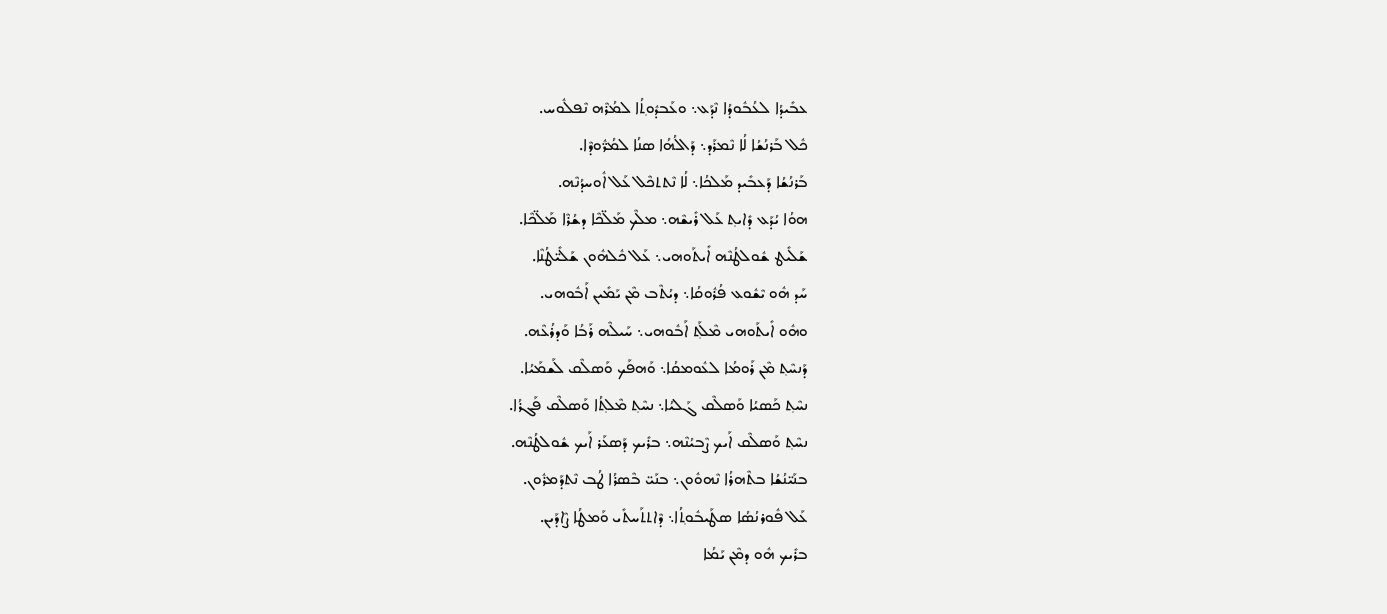ܥܒܺܝܕܳܐ ܠܥܳܒܽܘܕܳܐ ܢܶܕܰܥ܆ ܘܥܰܒܕܽܘܬ݂ܳܐ ܠܡܳܪܶܗ ܢܶܦܠܽܘܚ.
ܟܽܠ ܒܰܪܢܳܫܳܐ ܠܳܐ ܢܶܡܪܰܕ܆ ܕܰܐܠܳܗܳܐ ܣܢܳܐ ܠܡܳܪ̈ܽܘܕܶܐ.
ܒܰܪܢܳܫܳܐ ܕܰܥܒܺܝܕ ܡܰܠܟܳܐ܆ ܠܳܐ ܢܶܬܬܟܶܠ ܥܰܠ ܐܽܘܚܕܳܢܶܗ.
ܗܘܳܐ ܝܳܕܰܥ ܕܺܐܝܬ݂ ܥܰܠ ܪܺܝܫܶܗ܆ ܡܠܶܟ ܡܰܠ̈ܟܶܐ ܕܫܳܪܶܐ ܡܰܠ̈ܟܶܐ.
ܫܰܠܺܝܛ ܫܽܘܠܛܳܢܶܗ ܐܺܝܬܰܘܗܝ܆ ܥܰܠ ܟܽܠܗܽܘܢ ܫܰܠܺܝ̈ܛܳܢܶܐ.
ܚܰܕ ܗܽܘ ܝܶܫܽܘܥ ܦܳܪܽܘܩܳܐ܆ ܕܝܳܬܶܒ ܡܶܢ ܝܰܡܺܝܢ ܐܰܒܽܘܗܝ.
ܘܗܽܘ ܐܺܝܬܰܘܗܝ ܡܶܠܰܬ݂ ܐܰܒܽܘܗܝ܆ ܚܰܝܠܶܗ ܪܰܒܳܐ ܘܰܕܪܳܥܶܗ.
ܕܰܢܚܶܬ݂ ܡܶܢ ܪܰܘܡܳܐ ܠܥܽܘܡܩܳܐ܆ ܘܰܗܦܰܟ ܘܰܣܠܶܩ ܠܰܫܡܰܝܳܐ.
ܢܚܶܬ݂ ܟܰܣܝܳܐ ܘܰܣܠܶܩ ܓܰܠܝܳܐ܆ ܢܚܶܬ݂ ܡܶܠܬ݂ܳܐ ܘܰܣܠܶܩ ܦܰܓܪܳܐ.
ܢܚܶܬ݂ ܘܰܣܠܶܩ ܐܰܝܟ ܨܶܒܝܳܢܶܗ܆ ܒܪܺܝܟ ܕܰܣܥܰܪ ܐܰܝܟ ܫܽܘܠܛܳܢܶܗ.
ܒܢܰܝ̈ܢܳܫܳܐ ܒܬܶܗܪܳܐ ܢܶܗܘܽܘܢ܆ ܒܢܰܝ̈ ܒܶܣܪܳܐ ܛܳܒ ܢܶܬܕܰܡܪܽܘܢ.
ܥܰܠ ܦܽܘܪܢܳܣܳܐ ܣܛܰܝܒܽܘܬ݂ܳܐ܆ ܕܶܐܬܬܰܚܬܺܝ ܘܰܡܛܳܐ ܨܶܐܕܰܝܢ.
ܒܪܺܝܟ ܗܽܘ ܕܡܶܢ ܝܰܡܳܐ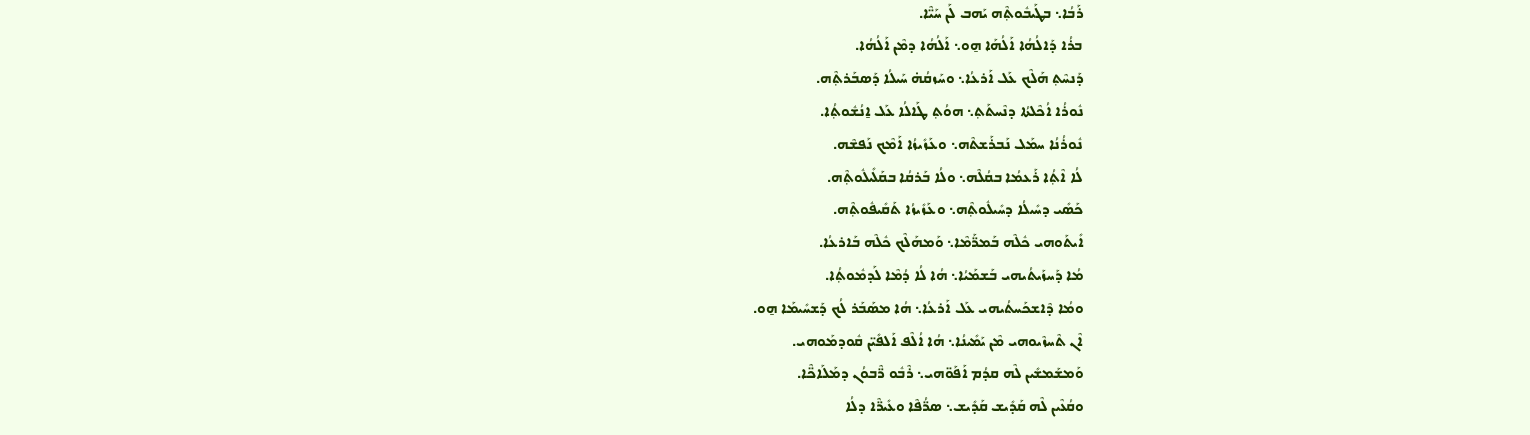ܪܰܒܳܐ܆ ܒܛܰܝܒܽܘܬ݂ܶܗ ܝܰܗܒ ܠܰܢ ܚܰܝ̈ܶܐ.
ܒܪܳܐ ܕܰܐܠܳܗܳܐ ܐܰܠܳܗܰܐ ܗ̱ܘ܆ ܐܰܠܳܗܳܐ ܕܡܶܢ ܐܰܠܳܗܳܐ.
ܕܰܢܚܶܬ݂ ܗܰܠܶܟ ܥܰܠ ܐܰܪܥܳܐ܆ ܘܚܰܙܩܳܗ̇ ܚܰܝܠܳܐ ܕܰܣܒܰܪܬ݂ܶܗ.
ܢܽܘܪܳܐ ܐܳܟܶܠܬܳܐ ܕܢܶܚܬܰܬ݂܆ ܗܘܳܬ݂ ܛܰܐܠܳܐ ܥܰܠ ܐ̱ܢܳܫܽܘܬ݂ܳܐ.
ܢܽܘܪܳܢܳܐ ܚܡܰܠ ܢܰܒܪܰܫܬܶܗ܆ ܘܥܰܙܺܝܙܳܐ ܐܰܡܶܟ ܢܰܦܫܶܗ.
ܠܳܐ ܐܶܬ݂ܳܐ ܪܰܥܡܳܐ ܒܩܳܠܶܗ܆ ܘܠܳܐ ܒܰܪܩܳܐ ܒܩܰܠܺܝܠܽܘܬ݂ܶܗ.
ܟܰܣܺܝ ܕܚܺܝܠܳܐ ܕܚܺܝܠܽܘܬ݂ܶܗ܆ ܘܥܰܙܺܝܙܳܐ ܬܰܩܺܝܦܽܘܬ݂ܶܗ.
ܐܺܝܬܰܘܗܝ ܟܽܠܶܗ ܒܰܡܪ̈ܰܡܶܐ܆ ܘܰܡܗܰܠܶܟ ܟܽܠܶܗ ܒܰܐܪܥܳܐ.
ܡܳܐ ܕܰܚܙܰܝܬܳܝܗܝ ܒܰܫܡܰܝܳܐ܆ ܗܳܐ ܠܳܐ ܕܳܡܶܐ ܠܰܕܡܽܘܬ݂ܳܐ.
ܘܡܳܐ ܕܶܐܫܟܰܚܬܳܝܗܝ ܥܰܠ ܐܰܪܥܳܐ܆ ܗܳܐ ܡܣܰܒܰܪ ܠܳܟ ܕܰܫܚܺܝܡܰܐ ܗ̱ܘ.
ܐܶܢ ܬܶܚܙܶܝܘܗܝ ܡܶܢ ܝܰܡܺܝܢܳܐ܆ ܗܳܐ ܐܳܠܶܦ ܐܰܠܦܺܝ̈ܢ ܩܽܘܕܡܰܘܗܝ.
ܘܰܡܫܰܡܫܺܝܢ ܠܶܗ ܩܕܳܡ ܐܰܦܰܘ̈ܗܝ܆ ܪܶܒܽܘ ܪ̈ܶܒܘܳܢ ܕܡܰܠܰܐܟ̈ܶܐ.
ܘܩܳܥܶܝܢ ܠܶܗ ܩܰܕܺܝܫ ܩܰܕܺܝܫ܆ ܣܪ̈ܳܦܶܐ ܘܥܺܝܪ̈ܶܐ ܕܠܳܐ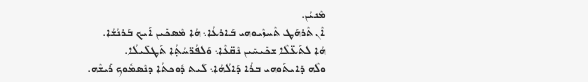ܡܶܢܝܳܢ.
ܐܶܢ ܬܶܪܗܰܛ ܬܶܚܙܶܝܘܗܝ ܒܰܐܪܥܳܐ܆ ܗܳܐ ܡܶܣܟܺܝܢ ܐܰܝܟ ܒܰܪܢܳܫܳܐ.
ܗܳܐ ܠܬܰܥ̈ܠܶܐ ܫܟܺܝܚܺܝܢ ܢܶܩ̈ܥܶܐ܆ ܘܰܠܦܳܪ̈ܚܳܬ݂ܳܐ ܬܰܛܠܺܝܠܳܐ.
ܘܠܶܗ ܕܺܐܝܬܰܘܗܝ ܒܪܳܐ ܕܰܐܠܳܗܳܐ܆ ܠܰܝܬ ܕܽܘܟܬܳܐ ܕܢܶܣܡܽܘܟ ܪܺܝܫܶܗ.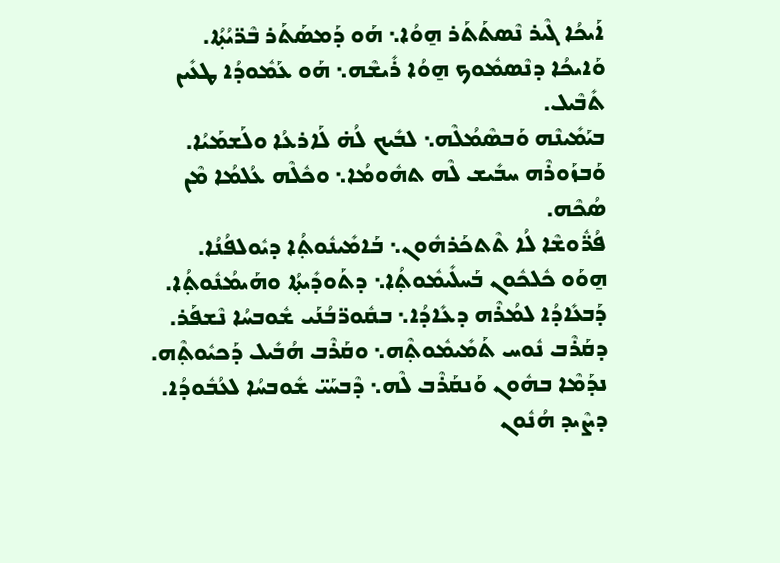ܐܰܝܟܳܐ ܓܶܝܪ ܢܶܣܬܰܬܰܪ ܗ̱ܘܳܐ܆ ܗܰܘ ܕܰܡܣܰܬܰܪ ܒܶܪ̈ܝܳܬ݂ܳܐ.
ܘܰܐܝܟܳܐ ܕܢܶܣܡܽܘܟ ܗ̱ܘܳܐ ܪܺܝܫܶܗ܆ ܗܰܘ ܥܰܡܽܘܕܳܐ ܛܥܺܝܢ ܬܺܒܶܝܠ.
ܒܝܰܡܺܝܢܶܗ ܘܰܒܣܶܡܳܠܶܗ܆ ܠܒܺܝܟ ܠܳܗ̇ ܠܰܐܪܥܳܐ ܘܠܰܫܡܰܝܳܐ.
ܘܰܒܙܰܘܪܶܗ ܚܒܺܝܫ ܠܶܗ ܬܗܽܘܡܳܐ܆ ܘܟܽܠܶܗ ܥܳܠܡܳܐ ܡܶܢ ܣܳܟܶܗ.
ܦܳܪ̈ܽܘܫܶܐ ܠܳܐ ܬܶܬܟܰܪܗܽܘܢ܆ ܒܰܐܡܺܝܢܽܘܬ݂ܳܐ ܕܝܽܘܠܦܳܢܳܐ.
ܗ̱ܘܰܘ ܟܽܠܟܽܘܢ ܒܰܚܠܺܝܡܽܘܬ݂ܳܐ܆ ܕܬܰܘܕܺܝܬ݂ܳܐ ܘܗܰܝܡܳܢܽܘܬ݂ܳܐ.
ܕܰܒܥܺܐܕܳܐ ܠܡܳܪܶܗ ܕܥܺܐܕܳܐ܆ ܒܩܽܘܪ̈ܒܳܢܰܝ ܫܽܘܒܚܳܐ ܢܶܫܦܰܪ.
ܕܩܰܪܶܒ ܢܽܘܚ ܬܰܡܺܝܡܽܘܬ݂ܶܗ܆ ܘܩܰܪܶܒ ܗܳܒܺܝܠ ܕܰܟܝܽܘܬ݂ܶܗ.
ܢܕܰܡܶܐ ܒܗܽܘܢ ܘܰܢܩܰܪܶܒ ܠܶܗ܆ ܕܶܒܚܰܝ̈ ܫܽܘܒܚܳܐ ܠܥܳܒܽܘܕܳܐ.
ܕܨܶܝܕ ܗܳܢܽܘܢ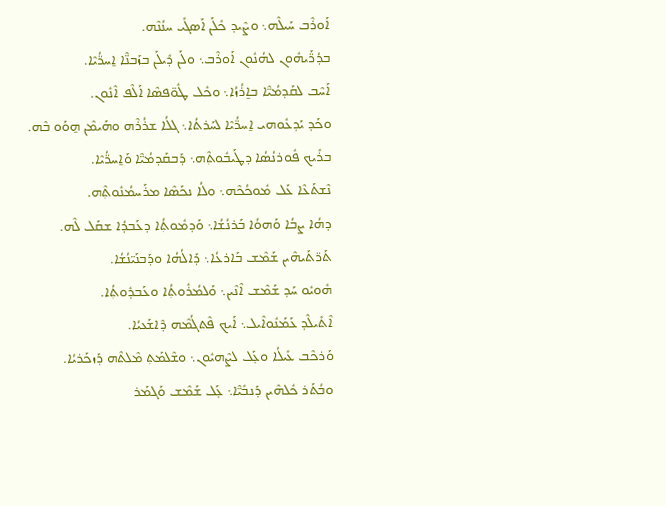ܐܰܘܪܶܒ ܚܰܝܠܶܗ܆ ܘܨܶܝܕ ܟܽܠܰܢ ܐܰܣܓܺܝ ܚܢܳܢܶܗ.
ܒܕܳܪ̈ܰܝܗܽܘܢ ܠܗܳܢܽܘܢ ܐܰܘܪܶܒ܆ ܘܠܰܢ ܕܺܝܠܰܢ ܒܙܰܒܢ̈ܶܐ ܐ̱ܚܪ̈ܳܝܶܐ.
ܐܰܚܶܒ ܠܩܰܕܡܳܝ̈ܶܐ ܒܐ̱ܪܳܙܳܐ܆ ܘܟܽܠ ܛܽܘ̈ܦܣܶܐ ܐܰܠܶܦ ܐܶܢܽܘܢ.
ܘܟܰܕ ܝܰܕܥܽܘܗܝ ܐ̱ܚܪ̈ܳܝܶܐ ܠܚܰܪܬܳܐ܆ ܓܠܳܐ ܫܪܳܪܶܗ ܘܗܰܝܡܶܢ ܗ̱ܘܰܘ ܒܶܗ.
ܒܪܺܝܟ ܦܽܘܪܢܳܣܳܐ ܕܛܰܝܒܽܘܬ݂ܶܗ܆ ܕܰܒܩܰܕܡܳܝ̈ܶܐ ܘܰܐ̱ܚܪ̈ܳܝܶܐ.
ܢܶܫܬܰܥܶܐ ܥܰܠ ܡܽܘܟܳܟܶܗ܆ ܘܠܳܐ ܢܟܰܣܶܐ ܡܪܰܚܡܳܢܽܘܬ݂ܶܗ.
ܕܗܳܐ ܨܒܳܐ ܘܰܗܘܳܐ ܒܰܪܢܳܫܳܐ܆ ܘܰܕܡܽܘܬ݂ܳܐ ܕܥܰܒܕܳܐ ܫܩܰܠ ܠܶܗ.
ܬܰܪ̈ܬܰܝܗܶܝܢ ܫܰܡܶܫ ܒܰܐܪܥܳܐ܆ ܕܰܐܠܳܗܳܐ ܘܕܰܒܢܰܝ̈ܢܳܫܳܐ.
ܗܽܘܝܽܘ ܚܰܕ ܫܰܡܶܫ ܐܶܢܶܝܢ܆ ܘܰܠܡܳܪܽܘܬ݂ܳܐ ܘܥܰܒܕܽܘܬ݂ܳܐ.
ܐܶܬܺܝܠܶܕ ܥܰܡܰܢܽܘܐܶܝܠ܆ ܐܰܝܟ ܦܶܬܓܳܡܶܗ ܕܶܐܫܰܥܝܳܐ.
ܘܰܪܟܶܒ ܥܺܝܠܳܐ ܘܥ̣ܰܠ ܠܨܶܗܝܽܘܢ܆ ܘܫܶܠܡܰܬ݂ ܡܶܠܬܶܗ ܕܰܙܟܰܪܝܳܐ.
ܘܒܳܬܰܪ ܟܽܠܗܶܝܢ ܕܰܢܒܺܝ̈ܶܐ܆ ܥ̣ܰܠ ܫܰܡܶܫ ܘܰܓܡܰܪ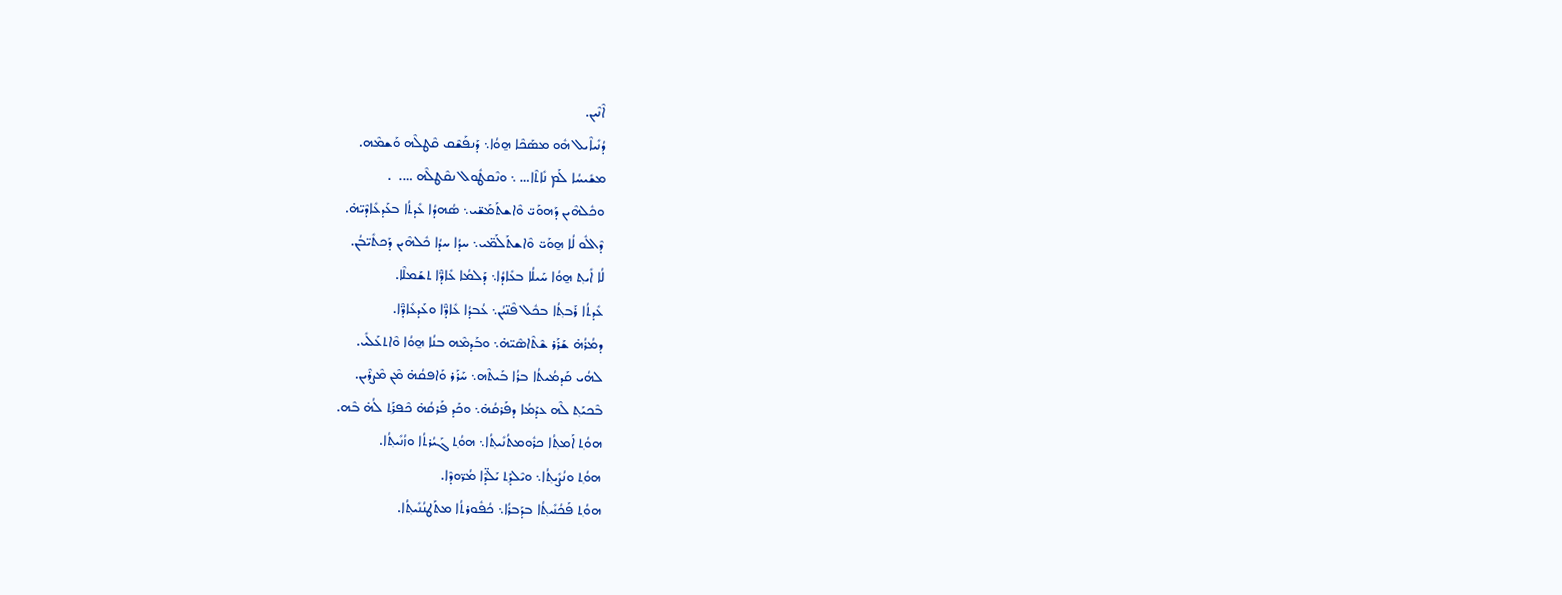ܐܶܢܶܝܢ.
ܕܳܢܺܝܐܶܝܠ ܗܽܘ ܡܣܰܟܶܐ ܗ̱ܘܳܐ܆ ܕܰܢܦܰܫܶܩ ܩܶܛܠܶܗ ܘܰܫܡܶܗ.
ܡܫܺܝܚܳܐ ܠܰܡ ܢܺܐܬܶܐ… ܆ ܘܢܶܩܛܽܘܠ ܢܩܶܛܠܶܗ ….  .
ܘܟܽܠܗܶܝܢ ܕܰܗܘܰܝ̈ ܘܶܐܫܬܰܡܰܫ̈ܝ܆ ܣܳܗܕܳܐ ܥܺܕܬܳܐ ܒܥܰܕܥܺܐܕܶܝ̈ܗ̇.
ܕܶܐܠܽܘ ܠܳܐ ܗ̱ܘܰܝ̈ ܘܶܐܫܬܰܠܰܡ̈ܝ܆ ܚܕܳܐ ܚܕܳܐ ܟܽܠܗܶܝܢ ܕܰܟܬܺܝ̈ܒܳܢ.
ܠܳܐ ܐܺܝܬ݂ ܗ̱ܘܳܐ ܚܰܝܠܳܐ ܒܥܺܐܕܳܐ܆ ܕܰܠܡܳܐ ܥܺܐܕ̈ܶܐ ܬܫܰܡܠܶܐ.
ܥܺܕܬܳܐ ܪܰܒܬ݂ܳܐ ܒܟܽܠ ܦܶܢ̈ܝܳܢ܆ ܥܳܒܕܳܐ ܥܺܐܕ̈ܶܐ ܘܥܰܕܥܺܐܕ̈ܶܐ.
ܕܡܳܪܳܗ̇ ܫܰܪܰܪ ܫܶܬܶܐܣܶܝ̈ܗ̇܆ ܘܒܰܕܡܶܗ ܒܢܳܐ ܗ̱ܘܳܐ ܘܶܐܬܥܰܠܺܝ.
ܠܗܳܝ ܩܰܕܡܳܝܬܳܐ ܒܪܳܐ ܒܰܝܬܶܗ܆ ܚܰܪܰܪ ܘܰܐܦܩܳܗ̇ ܡܶܢ ܡܶܨܪܶܝܢ.
ܒܶܟܝܰܬ݂ ܠܶܗ ܥܕܰܡܳܐ ܕܦܰܪܩܳܗ̇܆ ܘܟܰܕ ܦܰܪܩܳܗ̇ ܟܶܦܪܰܬ݂ ܠܳܗ̇ ܒܶܗ.
ܗܘܳܬ݂ ܐܰܡܬ݂ܳܐ ܟܪܽܘܡܬܳܢܺܝܬ݂ܳܐ܆ ܗܘܳܬ݂ ܓܰܝܳܪܬܳܐ ܘܙܳܢܺܝܬ݂ܳܐ.
ܗܘܳܬ݂ ܘܢܳܨܺܝܬ݂ܳܐ܆ ܘܝܶܠܕܰܬ݂ ܝܰܠ̈ܕܶܐ ܡܳܪ̈ܘܕܶܐ.
ܗܘܳܬ݂ ܦܰܟܳܢܺܝܬ݂ܳܐ ܒܕܰܒܪܳܐ܆ ܟܳܦܽܘܪܬܳܐ ܡܬܰܛܢܳܢܺܝܬ݂ܳܐ.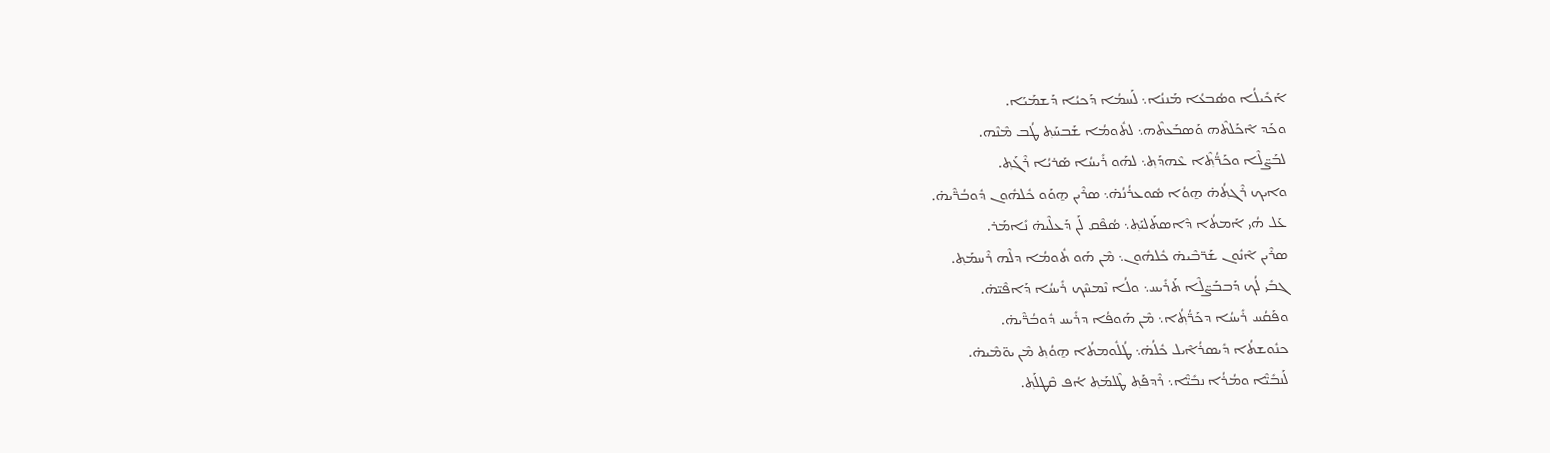ܐܰܟܺܝܠܳܐ ܘܣܳܒܥܳܐ ܡܰܢܢܳܐ܆ ܠܰܚܡܳܐ ܕܰܟܝܳܐ ܕܰܫܡܰܝܰܐ.
ܘܟܰܕ ܐܶܟܰܠܬܶܗ ܘܰܣܒܰܥܬܶܗ܆ ܠܬܽܘܡܳܐ ܫܰܒܚܰܬ݂ ܛܳܒ ܡܶܢܶܗ.
ܠܒܰܨ̈ܠܶܐ ܘܟܰܪ̈ܳܬ݂ܶܐ ܥܶܗܕܰܬ݂܆ ܠܗܰܘ ܪܺܝܚܳܐ ܣܰܪܝܳܐ ܪܶܓܰܬ݂.
ܘܐܝܟ ܪܶܓܬ݂ܳܗ̇ ܗ̱ܘܳܐ ܣܽܘܥܪܳܢܳܗ̇܆ ܣܪܶܝܢ ܗ̱ܘܰܘ ܟܽܠܗܽܘܢ ܕܽܘܒܳܪ̈ܶܝܗ̇.
ܥܰܠ ܗܳܝ ܐܰܡܬܳܐ ܕܶܐܣܬܰܠܝܰܬ݂܆ ܣܳܦܶܩ ܠܰܢ ܕܰܥܠܶܝܗ̇ ܢܺܐܡܰܪ.
ܣܪܶܝܢ ܐܶܢܽܘܢ ܫܰܪ̈ܒܶܝܗ̇ ܟܽܠܗܽܘܢ܆ ܡܶܢ ܗܰܘ ܬܽܘܡܳܐ ܕܠܶܗ ܪܶܚܡܰܬ݂.
ܓܒܺܝ ܠܳܟ ܕܰܒܒܰܨ̈ܠܶܐ ܬܰܪܺܝܚ܆ ܘܠܳܐ ܢܶܡܚܶܟ ܪܺܝܚܳܐ ܕܰܐܦܶܝ̈ܗ̇.
ܘܦܰܩܳܚ ܪܺܝܚܳܐ ܕܟܰܪ̈ܳܬ݂ܳܐ܆ ܡܶܢ ܗܰܘܦܳܐ ܕܪܺܝܚ ܕܽܘܒܳܪ̈ܶܝܗ̇.
ܟܢܽܘܫܬܳܐ ܕܺܝܣܪܳܐܶܝܠ ܟܽܠܳܗ̇܆ ܛܳܠܽܘܡܬܳܐ ܗ̱ܘܳܬ݂ ܡܶܢ ܝܘ̈ܡܶܝܗ̇.
ܠܰܢܒܺܝ̈ܶܐ ܘܡܳܪܳܐ ܢܒܺܝ̈ܶܐ܆ ܪܶܕܦܰܬ݂ ܛܶܠܡܰܬ݂ ܐܳܦ ܩܶܛܠܰܬ݂.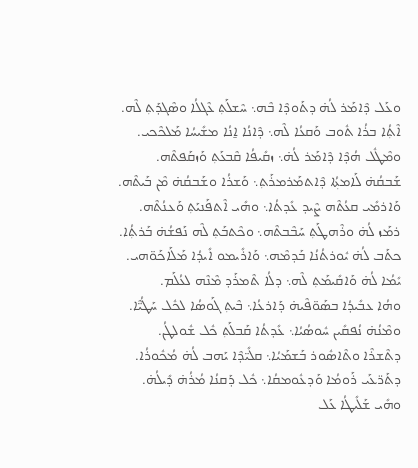ܘܥܰܠ ܕܶܐܡܰܪ ܠܳܗ̇ ܕܬܰܘܕܶܐ ܒܶܗ܆ ܚܶܫܠܰܬ݂ ܥܶܓܠܳܐ ܘܣܶܓܕܰܬ݂ ܠܶܗ.
ܐܶܬ݂ܳܐ ܒܪܳܐ ܬܽܘܒ ܘܰܩܥܳܐ ܠܶܗ܆ ܕܶܐܢܳܐ ܐ̱ܢܳܐ ܡܫܺܝܚܳܐ ܡܰܠܟܶܟܝ.
ܘܡܶܛܽܠ ܗܳܕܶܐ ܕܶܐܡܰܪ ܠܳܗ̇܆ ܙܩܺܝܦܳܐ ܩܶܒܥܰܬ݂ ܘܰܙܩܰܦܬܶܗ.
ܫܰܒܩܳܗ̇ ܠܰܐܡܬ݂ܳܐ ܕܶܐܬܡܰܪܡܪܰܬ݂܆ ܘܰܫܪܳܐ ܘܫܰܒܩܳܗ̇ ܡܶܢ ܒܰܝܬܶܗ.
ܘܰܐܪܡܺܝ ܩܥܳܬܶܗ ܨܶܝܕ ܥܺܕܬܳܐ܆ ܘܗܺܝ ܐܶܬܦܰܢܝܰܬ݂ ܘܰܥܢܳܬܶܗ.
ܪܡܰܙ ܠܳܗ̇ ܘܪܶܗܛܰܬ݂ ܚܰܒܶܒܬܶܗ܆ ܘܟܶܬܒܰܬ݂ ܠܶܗ ܢܰܦܫܳܗ̇ ܒܰܪܬ݂ܳܐ.
ܟܬܰܒ ܠܳܗ̇ ܝܽܘܪܬܳܢܳܐ ܒܰܕܡܶܗ܆ ܘܰܐܪܺܝܡܘ ܐܺܝܕܳܐ ܡܰܠܰܐܟܰܘ̈ܗܝ.
ܝܺܡܳܐ ܠܳܗ̇ ܘܰܐܩܺܝܡܰܬ݂ ܠܶܗ܆ ܕܠܳܐ ܬܶܡܪܰܕ ܡܶܢܶܗ ܠܥܳܠܰܡ.
ܘܗܳܐ ܥܒܺܝܕܳܐ ܒܣܰܘ̈ܦܶܝܗ̇ ܕܰܐܪܥܳܐ܆ ܒܶܝܬ݂ ܓܰܘܣܳܐ ܠܟܽܠ ܚܰܛܳܝ̈ܶܐ.
ܘܡܶܢܳܗ̇ ܢܳܦܩܺܝܢ ܚܽܘܣܳܝܳܐ܆ ܥܺܕܬܳܐ ܩܰܒܠܰܬ݂ ܟܽܠ ܫܽܘܠܛܳܢ.
ܕܬܶܫܪܶܐ ܘܬܶܐܣܽܘܪ ܒܰܫܡܰܝܳܐ܆ ܩܠܺܝ̈ܕܶܐ ܝܰܗܒ ܠܳܗ̇ ܡܳܟܽܘܪܳܐ.
ܕܬܰܪ̈ܥܰܝ ܪܰܘܡܳܐ ܘܰܕܥܽܘܡܩܳܐ܆ ܟܽܠ ܕܰܩܢܳܐ ܡܳܪܳܗ̇ ܕܺܝܠܳܗ̇.
ܘܗܺܝ ܫܰܠܺܝܛܳܐ ܥܰܠ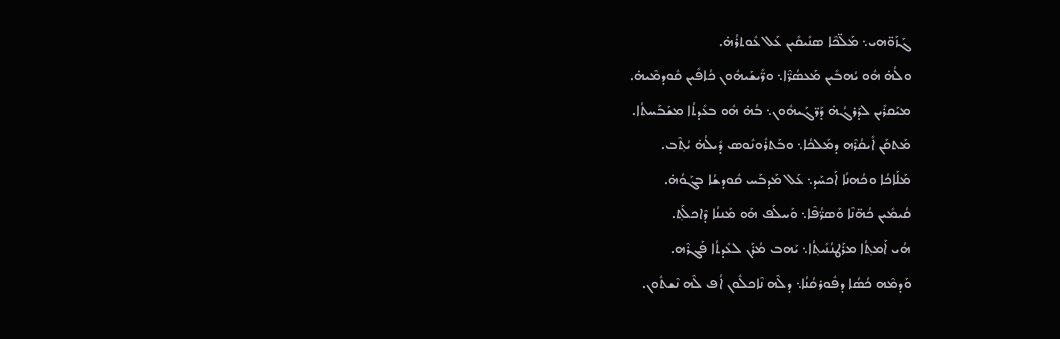ܓܰܙܰܘ̈ܗܝ܆ ܡܰܠ̈ܟܶܐ ܣܢܺܝܩܺܝܢ ܥܰܠ ܥܽܘܬܪܳܗ̇.
ܘܠܳܗ̇ ܗܽܘ ܝܳܗܒܺܝܢ ܡܰܥܣܳܪ̈ܶܐ܆ ܘܪ̈ܺܝܫܰܝܗܽܘܢ ܟܳܐܦܺܝܢ ܩܽܘܕܡܶܝܗ̇.
ܡܝܰܩܪܺܝܢ ܠܕܰܪܓܳܗ̇ ܕܰܪ̈ܓܰܝܗܽܘܢ܆ ܒܳܗ̇ ܗܽܘ ܒܥܺܕܬܳܐ ܡܫܰܒܰܚܬܳܐ.
ܡܰܬܩܰܢ ܐܺܝܩܳܪܶܗ ܕܡܰܠܟܳܐ܆ ܘܒܰܬܪܽܘܢܽܘܣ ܕܺܝܠܳܗ̇ ܝܳܬ݂ܶܒ.
ܡܰܠܰܐܟܳܐ ܘܟܳܗܢܳܐ ܐܰܟܚܰܕ܆ ܥܰܠ ܡܰܕܒܰܚ ܩܽܘܕܫܳܐ ܒܓܰܘܳܗ̇.
ܩܳܝܡܺܝܢ ܟܳܗ̈ܢܶܐ ܘܰܣܪ̈ܳܦܶܐ܆ ܘܰܚܠܰܦ ܗܰܘ ܡܰܢܢܳܐ ܕܶܐܟܠܰܬ݂.
ܗܳܝ ܐܰܡܬ݂ܳܐ ܡܪܰܛܢܳܢܺܝܬ݂ܳܐ܆ ܝܰܗܒ ܡܳܪܰܢ ܠܥܺܕܬܳܐ ܦܰܓܪܶܗ.
ܘܰܕܡܶܗ ܟܳܣܳܐ ܕܦܽܘܪܩܳܢܳܐ܆ ܕܠܶܗ ܢܶܐܟܠܽܘܢ ܐܳܦ ܠܶܗ ܢܶܫܬܽܘܢ.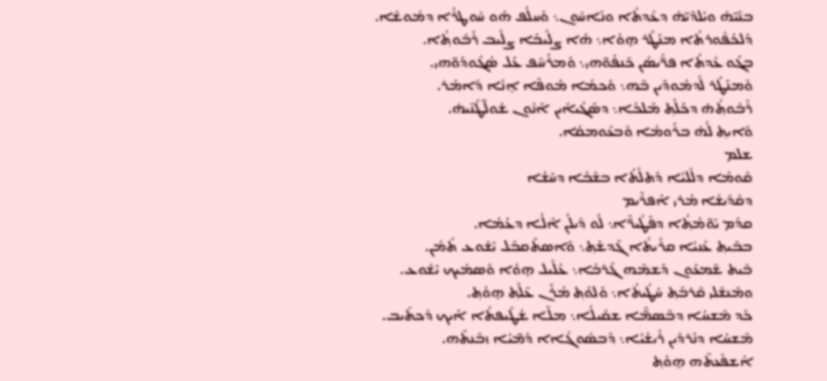ܒܢܶܝ̈ܗ̇ ܘܝܰܠܕܶܝ̈ܗ̇ ܕܥܺܕܬܳܐ ܘܢܺܐܚܽܘܢ܆ ܘܰܚܠܳܦ ܗܰܘ ܚܽܘܛܪܳܐ ܕܡܽܘܫܶܐ.
ܕܰܠܟܳܦܽܘܪܬܳܐ ܡܢܰܛܰܪ ܗ̱ܘܳܐ܆ ܗܳܐ ܨܠܺܝܒܳܐ ܨܠܺܝܒ ܪܰܒܽܘܬ݂ܳܐ.
ܒܓܰܘ ܥܺܕܬܳܐ ܦܪ̈ܺܝܣܳܢ ܟܶܢܦܰܘ̈ܗܝ܆ ܘܰܡܪܰܚܶܦ ܥܰܠ ܣܳܓܽܘܕܰܘ̈ܗܝ.
ܘܰܡܢܰܛܰܪ ܠܰܕܡܰܘܕܶܝܢ ܒܶܗ܆ ܘܰܟܡܳܐ ܡܰܘܦܶܐ ܐ̱ܢܳܐ ܕܺܐܡܰܪ.
ܪܰܒܽܘܬ݂ܳܗ̇ ܕܟܰܠܰܬ݂ ܡܰܠܟܳܐ܆ ܕܣܰܓܺܝܐܺܝܢ ܐܶܢܽܘܢ ܫܽܘܠ̈ܛܳܢܶܝܗ̇.
ܘܺܐܝܬ݂ ܠܳܗ̇ ܒܪܰܘܡܳܐ ܘܰܒܥܽܘܡܩܳܐ.
ܫܠܡ
ܩܰܘܡܳܐ ܕܠܺܠܝܳܐ ܕܰܬܠܳܬܳܐ ܒܫܰܒܳܐ ܕܚܰܫܳܐ
ܕܩܰܕܺܝܫܳܐ ܡܳܪܝ ܐܰܦܪܶܝܡ
ܩܕܳܡ ܝܰܘ̈ܡܳܬ݂ܳܐ ܕܦܰܛܺܝܪ̈ܶܐ܆ ܠܰܘ ܕܺܝܠܰܢ ܐܶܠܳܐ ܕܥܰܡܳܐ.
ܒܒܶܝܬ݂ ܥܰܢܝܳܐ ܩܪܺܝܬܳܐ ܓܶܕܫܰܬ݂܆ ܘܶܐܣܬܰܩܒܰܠ ܝܶܫܽܘܥ ܬܰܡܳܢ.
ܒܶܝܬ ܫܶܡܥܽܘܢ ܕܰܫܡܶܗ ܓܰܪܒܳܐ܆ ܥܰܠܺܝܠ ܗ̱ܘܳܐ ܘܰܣܡܺܝܟ ܝܶܫܽܘܥ.
ܘܡܶܢܫܶܠܝ ܩܶܪܒܰܬ݂ ܚܰܛܳܝܬܳܐ܆ ܘܰܠܘܳܬ݂ ܡܳܪܰܢ ܥܶܠܰܬ݂ ܗ̱ܘܳܬ݂.
ܟܰܕ ܡܶܫܚܳܐ ܕܒܶܣܡ̈ܶܐ ܫܩܺܝܠܳܐ܆ ܡܠܶܐ ܫܳܛܺܝܦܬܳܐ ܐܰܝܟ ܕܺܟܬܺܝܒ.
ܡܶܫܚܳܐ ܕܢܰܪܕܺܝܢ ܪܺܝܫܳܝܳܐ܆ ܕܰܒܣܽܘܓܳܐܐ ܕܰܡ̈ܝܳܐ ܙܒܰܢܬܶܗ.
ܐܰܫܦܰܥܬܶܗ ܗ̱ܘܳܬ݂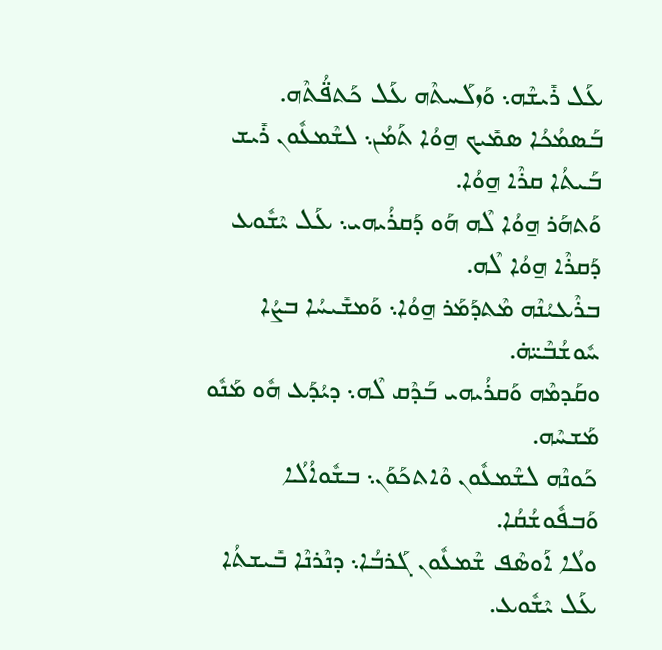ܥܰܠ ܪܺܝܫܶܗ܆ ܘܰܙܠܰܚܬܶܗ ܥܰܠ ܟܰܬܦ̈ܳܬܶܗ.
ܒܰܣܡܳܟܳܐ ܣܡܺܝܟ ܗ̱ܘܳܐ ܬܰܡܳܢ܆ ܠܫܶܡܥܽܘܢ ܪܺܝܫ ܒܰܝܬܳܐ ܩܪܶܐ ܗ̱ܘܳܐ.
ܘܰܬܗܰܪ ܗ̱ܘܳܐ ܠܶܗ ܗܰܘ ܕܰܩܪܳܝܗܝ܆ ܥܰܠ ܝܶܫܽܘܥ ܕܰܩܪܶܐ ܗ̱ܘܳܐ ܠܶܗ.
ܒܪܶܥܝܳܢܶܗ ܡܶܬܕܰܡܰܪ ܗ̱ܘܳܐ܆ ܘܰܡܫܺܝܚܳܐ ܒܨܳܐ ܚܽܘܫܳܒܶܝ̈ܗ̇.
ܘܩܰܕܡܶܗ ܘܰܩܪܳܝܗܝ ܒܰܕܶܩ ܠܶܗ܆ ܕܝܳܕܰܥ ܗܽܘ ܡܰܢܽܘ ܡܰܫܚܶܗ.
ܟܰܘܢܶܗ ܠܫܶܡܥܽܘܢ ܘܶܐܬܟܰܘܰܢ܆ ܒܫܽܘܐܳܠܳܐ ܘܰܒܦܽܘܫܳܩܳܐ.
ܘܠܳܐ ܐܰܘܣܶܦ ܫܶܡܥܽܘܢ ܓܰܪܒܳܐ܆ ܕܢܶܪܢܶܐ ܒܺܝܫܬܳܐ ܥܰܠ ܝܶܫܽܘܥ.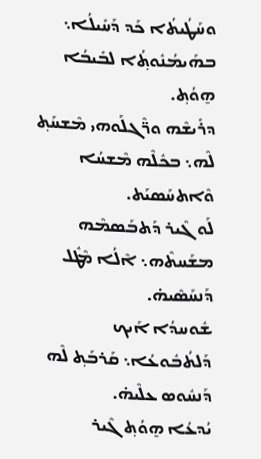ܘܚܰܛܳܝܬܳܐ ܟܰܕ ܕܰܚܺܝܠܳܐ܆ ܒܗܰܝܡܳܢܽܘܬ݂ܳܐ ܠܒܺܝܒܳܐ ܗ̱ܘܳܬ݂.
ܕܪܺܝܫܶܗ ܘܪ̈ܶܓܠܰܘܗܝ ܡܶܫܚܰܬ݂ ܠܶܗ܆ ܒܟܽܠܶܗ ܡܶܫܚܳܐ ܘܶܐܬܚܰܣܝܰܬ.
ܠܰܘ ܓܶܝܪ ܕܰܬܒܰܣܡܶܗ ܡܫܰܚܬܶܗ܆ ܐܶܠܳܐ ܡܶܛܽܠ ܕܰܢܚܰܣܶܝܗ̇.
ܫܽܘܚܕܳܐ ܐܰܝܟ ܕܰܠܬܳܒܽܘܥܳܐ܆ ܩܰܪܒܰܬ݂ ܠܶܗ ܕܰܢܚܽܘܣ ܥܠܶܝܗ̇.
ܝܳܕܥܳܐ ܗ̱ܘܳܬ݂ ܓܶܝܪ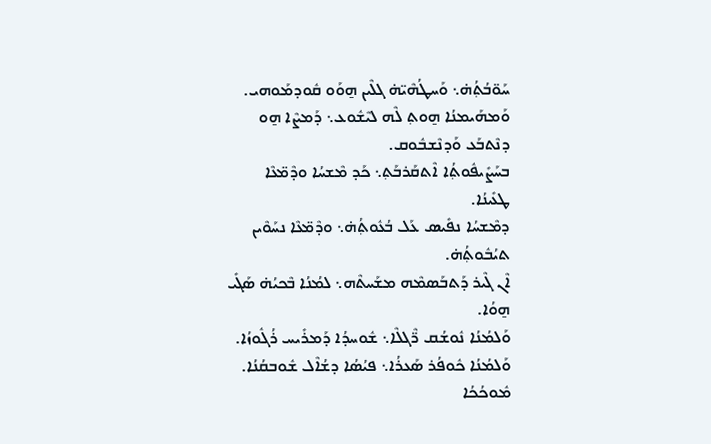ܚܰܘ̈ܒܳܬ݂ܳܗ̇܆ ܘܰܚܛܳܗܶܝ̈ܗ̇ ܓܠܶܝܢ ܗ̱ܘܰܘ ܩܽܘܕܡܰܘܗܝ.
ܘܰܡܗܰܝܡܢܳܐ ܗ̱ܘܬ݂ ܠܶܗ ܠܝܶܫܽܘܥ܆ ܕܰܡܨܶܐ ܗ̱ܘ ܕܢܶܬܒܰܥ ܘܰܕܢܶܫܒܽܘܩ.
ܒܚܰܨܺܝܦܽܘܬ݂ܳܐ ܐܶܬܩܰܪܒܰܬ݂܆ ܟܰܕ ܡܶܫܚܳܐ ܘܕܶܡ̈ܥܶܐ ܛܥܺܝܢܳܐ.
ܕܡܶܫܚܳܐ ܢܦܺܝܣ ܥܰܠ ܒܳܥܽܘܬ݂ܳܗ̇܆ ܘܕܶܡ̈ܥܶܐ ܢܚܰܘܶܝܢ ܬܝܳܒܽܘܬ݂ܳܗ̇.
ܐܶܢ ܓܶܝܪ ܕܰܬܒܰܣܡܶܗ ܡܫܰܚܬܶܗ܆ ܠܡܳܢܳܐ ܒܶܟܝܳܗ̇ ܣܰܓܺܝ ܗ̱ܘܳܐ.
ܘܰܠܡܳܢܳܐ ܢܽܘܫܳܩ ܪ̈ܶܓܠܶܐ܆ ܫܽܘܚܕܳܐ ܕܰܡܪܺܝܚ ܪܳܓܽܘܙܳܐ.
ܘܰܠܡܳܢܳܐ ܟܽܘܦܳܪ ܣܰܥܪܳܐ܆ ܦܝܳܣܳܐ ܕܫܳܐܶܠ ܫܽܘܒܩܳܢܳܐ.
ܡܽܘܟܳܟܳܐ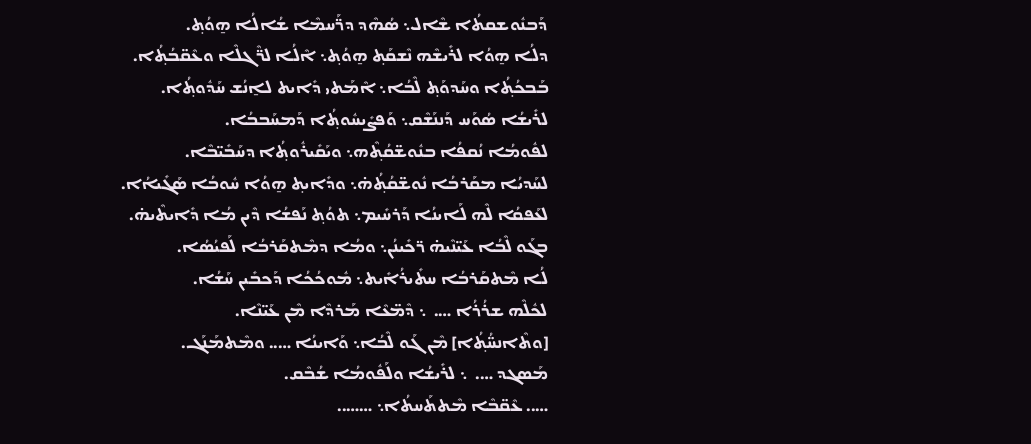ܕܰܒܢܽܘܫܩܬܳܐ ܫܶܐܠ܆ ܣܳܗܶܕ ܕܪ̈ܰܚܡܶܐ ܫܳܐܠܳܐ ܗ̱ܘܳܬ݂.
ܕܠܳܐ ܗ̱ܘܳܐ ܠܪܺܝܫܶܗ ܢܶܫܩܰܬ݂ ܗ̱ܘܳܬ݂܆ ܐܶܠܳܐ ܠܪ̈ܶܓܠܶܐ ܘܥܶܩ̈ܒܳܬ݂ܳܐ.
ܒܰܒܟܳܬ݂ܳܐ ܘܚܰܕܘܰܬ݂ ܠܶܒܳܐ܆ ܐܶܡܰܬܝ ܕܺܐܝܬ ܠܐ̱ܢܳܫ ܚܰܕܽܘܬ݂ܳܐ.
ܠܪܺܝܫܳܐ ܣܳܘܰܚ ܕܰܢܢܰܫܶܩ܆ ܘܰܦܨܺܝܚܽܘܬ݂ܳܐ ܕܰܡܚܰܒܒܳܐ.
ܠܦܽܘܡܳܐ ܢܳܩܦܳܐ ܒܢܽܘܫ̈ܩܳܬ݂ܶܗ܆ ܘܝܰܩܺܝܪܽܘܬ݂ܳܐ ܕܚܰܒܺܝ̈ܒܶܐ.
ܠܚܰܕܝܳܐ ܡܩܰܪܒܳܐ ܢܽܘܫ̈ܩܳܬ݂ܳܗ̇܆ ܘܕܺܐܝܬ݂ ܗ̱ܘܳܐ ܚܽܘܒܳܐ ܣܰܓܺܝܐܳܐ.
ܠܥܰܦܩܳܐ ܠܶܗ ܠܰܐܝܢܳܐ ܕܰܪܚܺܝܡ܆ ܬܘܳܬ݂ ܢܰܦܫܳܐ ܕܶܝܢ ܡܳܐ ܕܺܐܝܬܶܝܗ̇.
ܒܓܰܘ ܠܶܒܳܐ ܥܰܝ̈ܢܶܝܗ̇ ܪ̈ܟܺܝܢܳܢ܆ ܘܡܳܐ ܕܡܶܬܩܰܪܒܳܐ ܠܰܦܝܳܣܳܐ.
ܠܳܐ ܡܶܬܩܰܪܒܳܐ ܚܬܺܝܪܳܐܺܝܬ܆ ܡܽܘܟܳܟܳܐ ܕܰܟܒܺܝܢ ܚܰܫܳܐ.
ܠܟܽܠܶܗ ܫܪܳܪܳܐ ….  ܆ ܕܶܡ̈ܥܶܐ ܡܰܪܕܶܐ ܡܶܢ ܥܰܝ̈ܢܶܐ.
[ܘܬܶܐܢܚ̈ܳܬ݂ܳܐ] ܡܶܢ ܓܰܘ ܠܶܒܳܐ܆ ܘܰܐܝܢܳܐ ….. ܘܡܶܬܡܰܢܰܓ.
ܡܰܣܓܕ ….  ܆ ܠܪܺܝܫܳܐ ܘܠܰܦܽܘܡܳܐ ܫܳܒܶܩ.
….. ܥܶܩ̈ܒܶܐ ܡܶܬܬܰܚܬܳܐ܆ ……..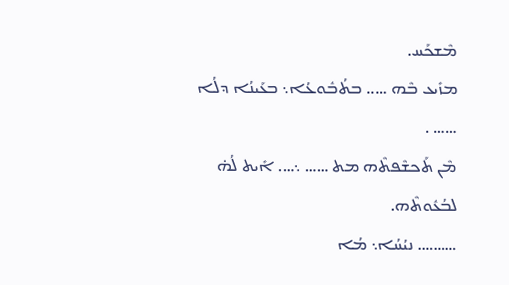ܡܶܫܟܰܚ.
ܡܙܺܝܥ ܒܶܗ ….. ܒܬܳܒܽܘܥܳܐ܆ ܒܥܰܝܢܳܐ ܕܠܳܐ …… .
ܡܶܢ ܬܰܟܫܶܦܬܶܗ ܡܬ …… ܆…. ܐܺܝܬ ܠܳܗ̇ ܠܒܳܥܽܘܬܶܗ.
………. ܢܝܳܚܳܐ܆ ܡܳܐ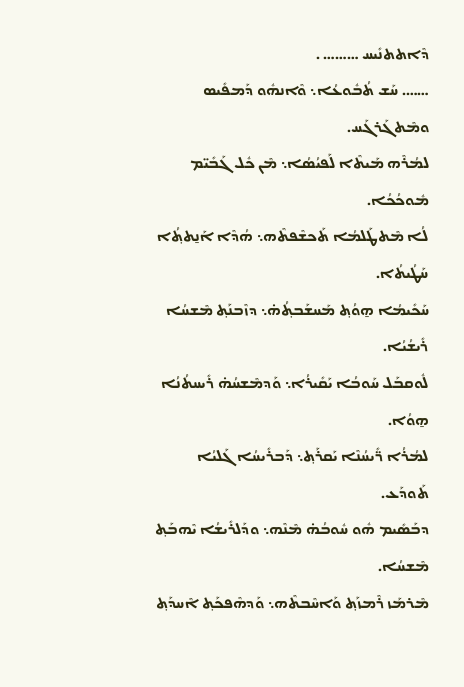ܕܶܐܬܬܢܺܝܚ ……… .
……. ܚܰܫ ܬܳܒܽܘܥܳܐ܆ ܘܶܐܢܗܽܘ ܕܰܡܦܺܝܣ ܘܡܶܬܓܰܪܓܰܚ.
ܠܡܳܪܶܗ ܡܰܝܬܶܐ ܠܰܦܝܳܣܳܐ܆ ܡܶܢ ܟܽܠ ܓܰܒܺܝ̈ܡ ܡܽܘܟܳܟܳܐ.
ܠܳܐ ܡܶܬܛܰܠܡܳܐ ܬܰܟܫܶܦܬܶܗ܆ ܗܳܕܶܐ ܐܰܢ̱ܬܬ݂ܳܐ ܚܰܛܳܝܬܳܐ.
ܚܰܟܺܝܡܳܐ ܗ̱ܘܳܬ݂ ܡܰܚܫܰܒܬ݂ܳܗ̇܆ ܕܙܶܒܢܰܬ݂ ܡܶܫܚܳܐ ܪܺܝܫܳܝܳܐ.
ܠܽܘܩܒܰܠ ܚܰܘܒܳܐ ܝܰܩܺܝܪܳܐ܆ ܘܰܕܡܶܫܚܳܗ̇ ܪܺܝܚܬܳܢܳܐ ܗ̱ܘܳܐ.
ܠܡܳܪܳܐ ܪ̈ܺܝܚܳܢܶܐ ܝܰܩܪܰܬ݂܆ ܕܰܒܪܺܝܚܳܐ ܓܰܠܝܳܐ ܬܰܘܕܰܥ.
ܕܒܰܣܺܝܡ ܗܽܘ ܚܽܘܒܳܗ̇ ܡܶܢܶܗ܆ ܘܕܰܠܪܺܝܫܳܐ ܝܶܗܒܰܬ݂ ܡܶܫܚܳܐ.
ܡܶܪܡܰܙ ܪܶܡܙܰܬ݂ ܘܰܐܚܶܒܬܶܗ܆ ܘܰܕܗܶܦܟܰܬ݂ ܐܶܚܕܰܬ݂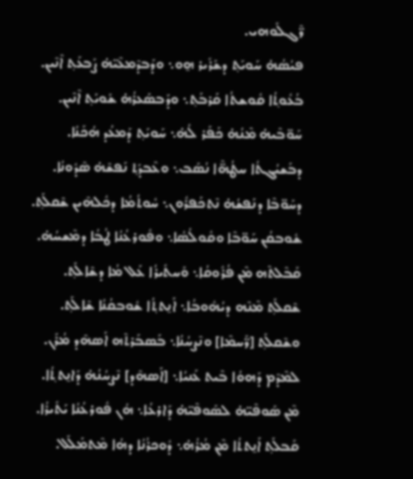ܪ̈ܶܓܠܰܘܗܝ.
ܦܝܳܣܳܗ̇ ܚܰܘܝܰܬ݂ ܕܫܰܪܺܝܪ ܗ̱ܘ܆ ܘܕܰܒܕܶܡܥܶܝ̈ܗ̇ ܨܰܒܥܰܬ݂ ܐܶܢܶܝܢ.
ܒܳܥܽܘܬ݂ܳܐ ܩܽܘܫܬܳܐ ܩܰܪܒܰܬ݂܆ ܘܕܰܒܣܰܥܪܳܗ̇ ܫܰܘܝܰܬ݂ ܐܶܢܶܝܢ.
ܚܰܘ̈ܒܶܝܗ̇ ܡܶܢܳܗ̇ ܟܰܦܰܪ ܠܳܗ̇܆ ܚܰܘܝܰܬ݂ ܕܰܡܥܳܕ ܗܳܟܰܢܳܐ.
ܕܒܰܫܝܳܓܬܳܐ ܚܛܳܗ̈ܶܐ ܢܳܣܰܒ܆ ܘܥܶܒܕܰܬ݂ ܢܰܦܫܶܗ̇ ܣܶܕܽܘܢܳܐ.
ܕܚܰܘ̈ܒܶܐ ܕܢܰܦܫܳܗ̇ ܢܶܬܟܰܦܪܽܘܢ܆ ܚܽܘܬܳܡܳܐ ܕܟܽܠܗܶܝܢ ܫܶܩܠܰܬ݂.
ܫܽܘܒܩܳܢ ܚܰܘ̈ܒܶܐ ܘܩܽܘܠܳܣܳܐ܆ ܘܦܽܘܪܥܳܢܳܐ ܛܳܒܳܐ ܕܡܶܫܚܳܗ̇.
ܩܰܒܶܠܬܶܗ ܡܶܢ ܦܳܪܽܘܩܳܐ܆ ܘܰܚܬܺܝܪܳܐ ܥܰܠ ܡܳܐ ܕܫܶܐܠܰܬ݂.
ܫܶܩܠܰܬ݂ ܡܶܢܶܗ ܕܝܳܗܽܘܒܳܐ܆ ܐܰܢ̱ܬܬ݂ܳܐ ܫܽܘܒܩܳܢܳܐ ܫܶܐܠܰܬ݂.
ܘܫܶܩܠܰܬ݂ [ܪ̈ܰܚܡܶܐ] ܘܢܶܨܚܳܢܳܐ܆ ܒܰܣܒܰܪܬܶܗ ܐܰܣܗܶܕ ܡܳܪܰܢ.
ܠܡܶܕܶܡ ܕܰܗܘܳܐ ܒܶܝܬ ܥܰܢܝܳܐ܆ [ܐܰܣܗܶܕ] ܢܶܨܚܳܢܳܗ̇ ܕܰܐܢ̱ܬܬ݂ܳܐ.
ܡܶܢ ܣܰܘܦܶܝ̈ܗ̇ ܠܣܰܘܦܶܝ̈ܗ̇ ܕܰܐܪܥܳܐ܆ ܗܳܢ ܦܽܘܪܥܳܢܳܐ ܝܰܬܺܝܪܳܐ.
ܩܰܒܠܰܬ݂ ܐܰܢ̱ܬܬܳܐ ܡܶܢ ܡܳܪܳܗ̇܆ ܕܽܘܟܪܳܢܳܐ ܕܗܳܐ ܡܶܬܡܰܠܰܠ.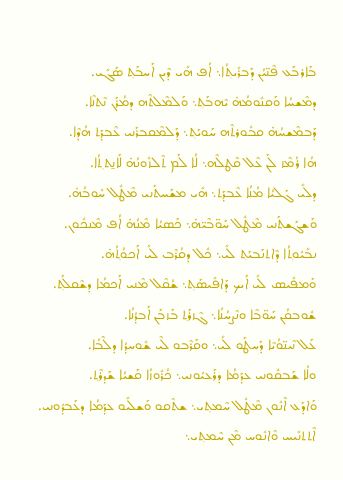ܒܰܐܪܒܰܥ ܦܶܢ̈ܝܳܢ ܕܰܒܪܺܝܬ݂ܳܐ܆ ܐܳܦ ܗܺܝ ܕܶܝܢ ܐܰܚܒܰܬ݂ ܣܰܓܺܝ.
ܕܡܶܫܚܳܐ ܘܰܩܢܽܘܡܳܗ̇ ܝܶܗܒܰܬ݂܆ ܘܰܠܡܶܠܬܶܗ ܕܡܳܪܰܢ ܢܶܬܢܶܐ.
ܕܰܒܡܶܫܚܳܗ̇ ܩܒܽܘܪܬܶܗ ܚܰܘܝܰܬ݂܆ ܕܰܠܡܶܩܒܪܰܢܝ ܥܶܒܕܰܬ݂ ܗܳܕܶܐ.
ܗܳܐ ܪܳܡܶܙ ܠܰܢ ܥܶܠ ܩܶܛܠܶܗ܆ ܠܳܐ ܠܰܡ ܬܶܠܙܽܘܢܳܗ̇ ܠܰܐܢ̱ܬܬ݂ܳܐ.
ܕܠܺܝ ܓܰܠܝܳܐ ܡܳܢܳܐ ܥܶܒܕܰܬ݂܆ ܗܺܝ ܡܫܰܚܬܰܢܝ ܡܶܛܽܠ ܚܽܘܒܳܗ̇.
ܘܰܫܓܰܫܬܰܢܝ ܡܶܛܽܠ ܚܰܘ̈ܒܶܝ̈ܗ̇܆ ܟܰܣܝܳܐ ܡܶܢܳܗ̇ ܐܳܦ ܡܶܢܟܽܘܢ.
ܢܒܺܝܽܘܬ݂ܳܐ ܕܶܐܬܢܰܒܝܰܬ݂ ܠܺܝ܆ ܟܽܠ ܕܩܳܪܶܒ ܠܺܝ ܐܰܟܘܳܬ݂ܳܗ̇.
ܘܰܡܦܺܝܣ ܠܺܝ ܐܰܝܟ ܕܰܐܦܺܝܣܰܬ݂܆ ܫܳܩܶܠ ܡܶܢܝ ܐܰܟܡܳܐ ܕܫܶܩܠܰܬ݂.
ܫܽܘܒܩܳܢ ܚܰܘ̈ܒܶܐ ܘܢܶܨܚܳܢܳܐ܆ ܓܶܙܪܰܬ݂ ܒܰܙܒܰܢ ܐܰܒܕܳܢܳܐ.
ܥܰܠ ܢܶܝܢ̈ܘܳܝܶܐ ܕܰܚܛܰܘ ܠܺܝ܆ ܘܩܰܪܶܒܘ ܠܶܝ ܫܽܘܚܕܳܐ ܕܠܶܒܳܐ.
ܘܠܳܐ ܫܰܒܩܽܘܢܝ ܥܕܰܡܳܐ ܕܪܰܥܝܽܘܢܝ܆ ܟܳܪܽܘܙܳܐ ܩܰܫܝܳܐ ܫܰܕܪܶܬ݂.
ܘܰܐܕܰܥ ܐܶܢܽܘܢ ܡܶܛܽܠ ܚܶܡܬ݂ܝ܆ ܫܬܶܩܘ ܘܰܫܠܺܝܘ ܥܕܰܡܳܐ ܕܥܰܒܕܽܘܢܝ.
ܐܶܬܬܢܺܝܚ ܘܶܐܢܽܘܚ ܡܶܢ ܚܶܡܬ݂ܝ܆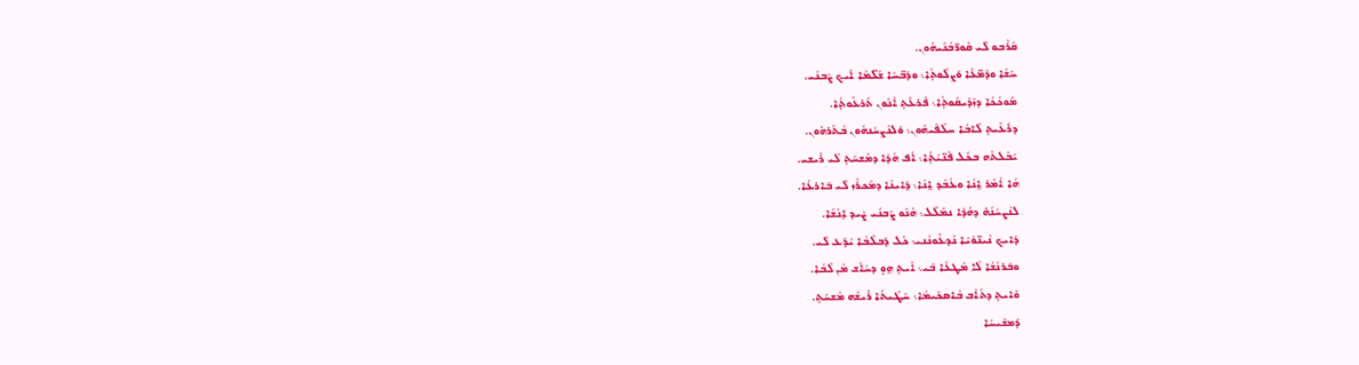ܩܰܪܶܒܘ ܠܺܝ ܩܽܘܪ̈ܒܳܢܰܝܗܽܘܢ.
ܚܰܫܳܐ ܘܕܶܡ̈ܥܶܐ ܘܰܨܠܽܘܬ݂ܳܐ܆ ܘܕܰܒ̈ܚܶܐ ܫܰܠ̈ܡܶܐ ܐܰܝܟ ܨܶܒܢܳܝ.
ܡܽܘܟܳܟܳܐ ܕܙܰܕܺܝܩܽܘܬ݂ܳܐ܆ ܦܶܪܥܰܬ݂ ܐܶܢܽܘܢ ܬܰܪܥܽܘܬ݂ܳܐ.
ܕܪܰܥܺܝܬ݂ ܠܰܐܒܳܐ ܚܠܳܦܰܝܗܽܘܢ܆ ܘܰܠܢܶܨܚܳܢܗܽܘܢ ܒܳܬܰܪܗܽܘܢ.
ܝܰܒܶܠܬܶܗ ܒܟܽܠ ܦܶܢ̈ܝܳܬ݂ܳܐ܆ ܐܳܦ ܗܳܕܶܐ ܕܡܶܫܚܰܬ݂ ܠܺܝ ܪܺܝܫܝ.
ܗܳܐ ܐܳܡܰܪ ܐ̱ܢܳܐ ܘܥܳܒܶܕ ܐ̱ܢܳܐ܆ ܕܰܐܝܢܳܐ ܕܡܰܟܪܶܙ ܠܺܝ ܒܰܐܪܥܳܐ.
ܠܢܶܨܚܳܢܳܗ̇ ܕܗܳܕܶܐ ܢܡܰܠܶܠ܆ ܗܳܢܰܘ ܨܳܒܢܳܝ ܨܶܝܕ ܐ̱ܢܳܫܳܐ.
ܕܰܐܝܟ ܢܶܝܢ̈ܘܳܝܶܐ ܢܶܕܥܽܘܢܳܢܝ܆ ܟܽܠ ܕܰܒܠܶܒܳܐ ܝܳܕܰܥ ܠܺܝ.
ܘܒܰܪܢܳܫܳܐ ܠܳܐ ܡܰܛܥܶܐ ܒܺܝ܆ ܐܺܝܬ݂ ܗ̱ܘ̣ ܕܚܳܐܶܫ ܡܶܢ ܠܶܒܳܐ.
ܘܺܐܝܬ݂ ܕܬܳܐܶܒ ܒܶܐܣܟܺܝܡܳܐ܆ ܚܰܛܳܝܬܳܐ ܪܺܝܫܶܗ ܡܶܫܚܰܬ݂.
ܕܰܡܫܺܝܚܳܐ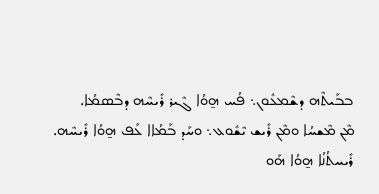ܒܒܰܝܬܶܗ ܕܫܶܡܥܽܘܢ܆ ܦܳܚ ܗ̱ܘܳܐ ܓܶܝܪ ܪܺܝܚܶܗ ܕܒܶܣܡܳܐ.
ܡܶܢ ܡܶܫܚܳܐ ܘܡܶܢ ܪܺܝܫ ܝܶܫܽܘܥ܆ ܘܚܰܕ ܒܰܡܳܐܐ ܥܰܦ ܗ̱ܘܳܐ ܪܺܝܚܶܗ.
ܪܺܝܚܬܳܢܳܐ ܗ̱ܘܳܐ ܗܰܘ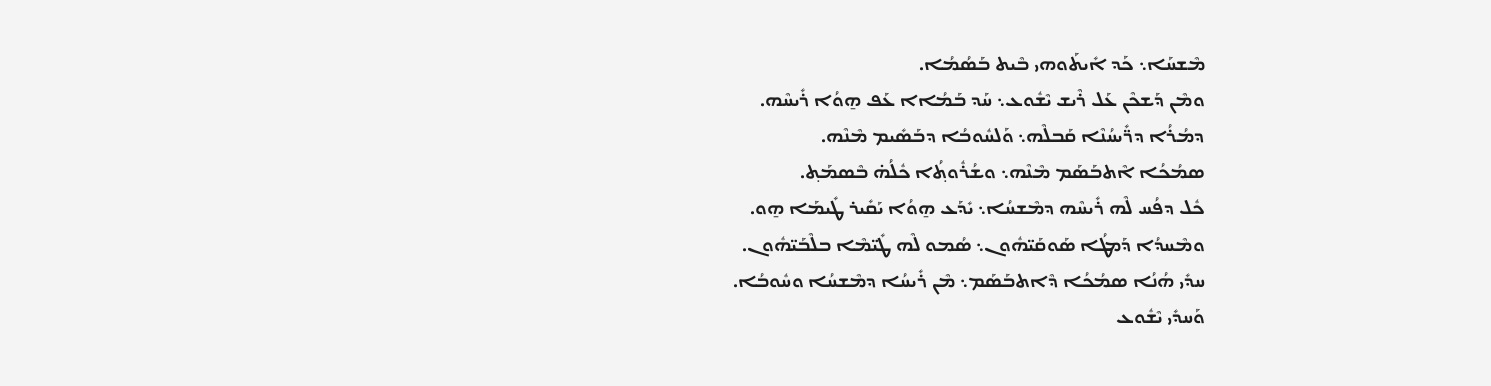ܡܶܫܚܰܐ܆ ܟܰܕ ܐܺܝܬܰܘܗܝ ܒܶܝܬ ܒܰܣܳܡܳܐ.
ܘܡܶܢ ܕܰܫܟܶܢ ܥܰܠ ܪܶܝܫ ܝܶܫܽܘܥ܆ ܚܰܕ ܒܰܡܳܐܐ ܥܰܦ ܗ̱ܘܳܐ ܪܺܝܚܶܗ.
ܕܡܳܪܳܐ ܕܪ̈ܺܝܚܳܢܶܐ ܩܰܒܠܶܗ܆ ܘܰܠܚܽܘܒܳܐ ܕܒܰܣܺܝܡ ܡܶܢܶܗ.
ܣܡܳܟܳܐ ܐܶܬܒܰܣܰܡ ܡܶܢܶܗ܆ ܘܫܳܪܽܘܬ݂ܳܐ ܟܽܠܳܗ̇ ܒܶܣܡܰܬ݂.
ܟܽܠ ܕܦܳܚ ܠܶܗ ܪܺܝܚܶܗ ܕܡܶܫܚܳܐ܆ ܝܺܕܰܥ ܗ̱ܘܳܐ ܝܰܩܺܝܪ ܛܺܝܡܰܐ ܗ̱ܘ.
ܘܡܶܚܕܳܐ ܕܰܡܛܳܐ ܣܰܘܩܰܝ̈ܗܽܘܢ܆ ܣܳܡܘ ܠܶܗ ܛܺܝ̈ܡܶܐ ܒܠܶܒܰܝ̈ܗܽܘܢ.
ܚܕܺܝ ܗܳܢܳܐ ܣܡܳܟܳܐ ܕܶܐܬܒܰܣܰܡ܆ ܡܶܢ ܪܺܝܚܳܐ ܕܡܶܫܚܳܐ ܘܚܽܘܒܳܐ.
ܘܰܚܕܺܝ ܝܶܫܽܘܥ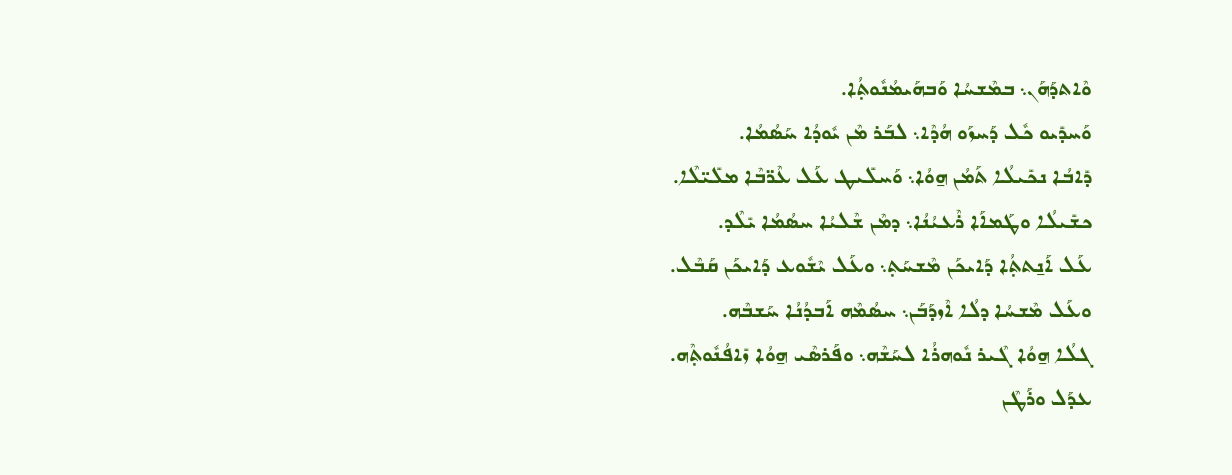ܘܶܐܬܕܰܗܰܢ܆ ܒܡܶܫܚܳܐ ܘܰܒܗܰܝܡܳܢܽܘܬ݂ܳܐ.
ܘܰܚܕܺܝܘ ܟܽܠ ܕܰܚܙܰܘ ܗܳܕܶܐ܆ ܠܒܰܪ ܡܶܢ ܝܽܘܕܳܐ ܚܰܣܳܡܳܐ.
ܕܺܐܒܳܐ ܢܟܺܝܠܳܐ ܬܰܡܳܢ ܗ̱ܘܳܐ܆ ܘܰܚܠܺܝܛ ܥܰܠ ܥܶܪ̈ܒܶܐ ܡܠܺܝ̈ܠܶܐ.
ܟܫܺܝܠܳܐ ܘܛܰܡܐܰܐ ܪܶܥܝܳܢܳܐ܆ ܕܡܶܢ ܫܶܠܝܳܐ ܚܣܳܡܳܐ ܝܺܠܶܕ.
ܥܰܠ ܐܰܢ̱ܬܬ݂ܳܐ ܕܰܐܝܟܰܢ ܡܶܫܚܰܬ݂܆ ܘܥܰܠ ܝܶܫܽܘܥ ܕܰܐܝܟܰܢ ܩܰܒܶܠ.
ܘܥܰܠ ܡܶܫܚܳܐ ܕܠܳܐ ܐܶܙܕܰܒܰܢ܆ ܚܣܳܡܶܗ ܐܰܒܕܳܢܳܐ ܚܰܫܒܶܗ.
ܓܠܳܐ ܗ̱ܘܳܐ ܓܶܝܪ ܢܽܘܗܪܳܐ ܠܚܰܫܶܗ܆ ܘܦܰܪܣܶܝ ܗ̱ܘܳܐ ܙܺܐܦܳܢܽܘܬ݂ܶܗ.
ܥܕܰܠ ܘܪܰܛܶܢ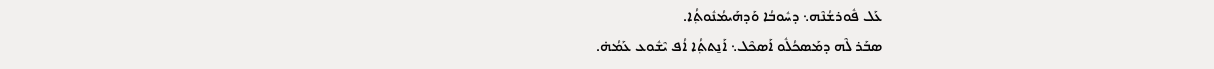ܥܰܠ ܦܽܘܪܫܳܢܶܗ܆ ܕܚܽܘܒܳܐ ܘܰܕܗܰܝܡܳܢܽܘܬ݂ܳܐ.
ܣܒܰܪ ܠܶܗ ܕܡܰܣܟܳܠܽܘ ܐܰܣܟܶܠ܆ ܐܰܢ̱ܬܬ݂ܳܐ ܐܳܦ ܝܶܫܽܘܥ ܥܰܡܳܗ̇.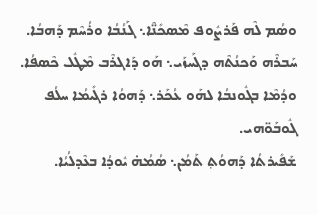ܘܣܳܡ ܠܶܗ ܦܰܪܨܽܘܦ ܡܶܣܟܺܢ̈ܶܐ܆ ܓܰܢܳܒܳܐ ܘܪܳܚܶܡ ܕܰܗܒܳܐ.
ܚܰܒܪܶܗ ܘܰܟܢܳܬܶܗ ܕܓܰܚܙܰܝ܆ ܗܰܘ ܕܰܐܓܪܶܒ ܡܶܛܽܠ ܟܶܣܦܳܐ.
ܘܕܳܡܶܐ ܒܓܽܘܢܒܳܐ ܠܗܰܘ ܥܳܟܰܪ܆ ܕܰܗܘܳܐ ܪܓܺܝܡܳܐ ܚܠܳܦ ܓܽܘܒܰܘ̈ܗܝ.
ܫܰܦܺܝܪܬܳܐ ܕܰܗܘܳܬ݂ ܬܰܡܳܢ܆ ܣܳܡܳܗ̇ ܝܽܘܕܳܐ ܒܥܶܕܠܳܝܳܐ.